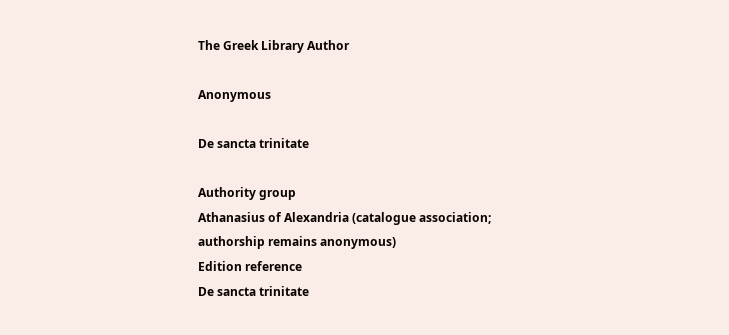The Greek Library Author

Anonymous

De sancta trinitate

Authority group
Athanasius of Alexandria (catalogue association; authorship remains anonymous)
Edition reference
De sancta trinitate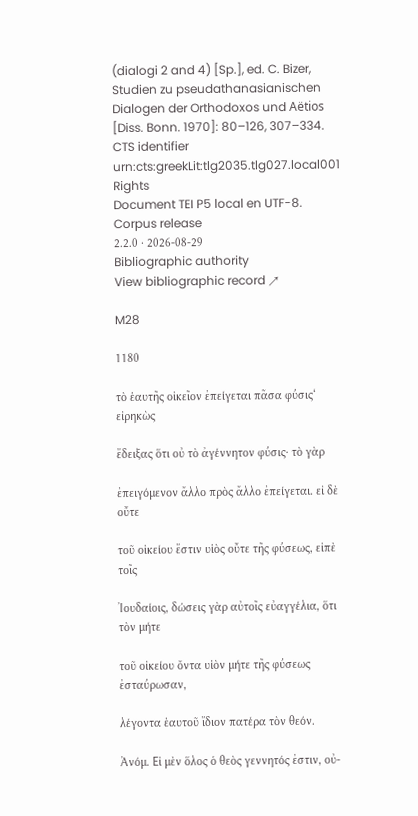(dialogi 2 and 4) [Sp.], ed. C. Bizer, Studien zu pseudathanasianischen Dialogen der Orthodoxos und Aëtios [Diss. Bonn. 1970]: 80–126, 307–334.
CTS identifier
urn:cts:greekLit:tlg2035.tlg027.local001
Rights
Document TEI P5 local en UTF-8.
Corpus release
2.2.0 · 2026-08-29
Bibliographic authority
View bibliographic record ↗

M28

1180

τὸ ἑαυτῆς οἰκεῖον ἐπείγεται πᾶσα φύσις‘ εἰρηκὼς

ἔδειξας ὅτι οὐ τὸ ἀγέννητον φύσις· τὸ γὰρ

ἐπειγόμενον ἄλλο πρὸς ἄλλο ἐπείγεται. εἰ δὲ οὔτε

τοῦ οἰκείου ἔστιν υἱὸς οὔτε τῆς φύσεως, εἰπὲ τοῖς

Ἰουδαίοις, δώσεις γὰρ αὐτοῖς εὐαγγέλια, ὅτι τὸν μήτε

τοῦ οἰκείου ὄντα υἱὸν μήτε τῆς φύσεως ἐσταύρωσαν,

λέγοντα ἑαυτοῦ ἴδιον πατέρα τὸν θεόν.

Ἀνόμ. Εἰ μὲν ὅλος ὁ θεὸς γεννητός ἐστιν, οὐ-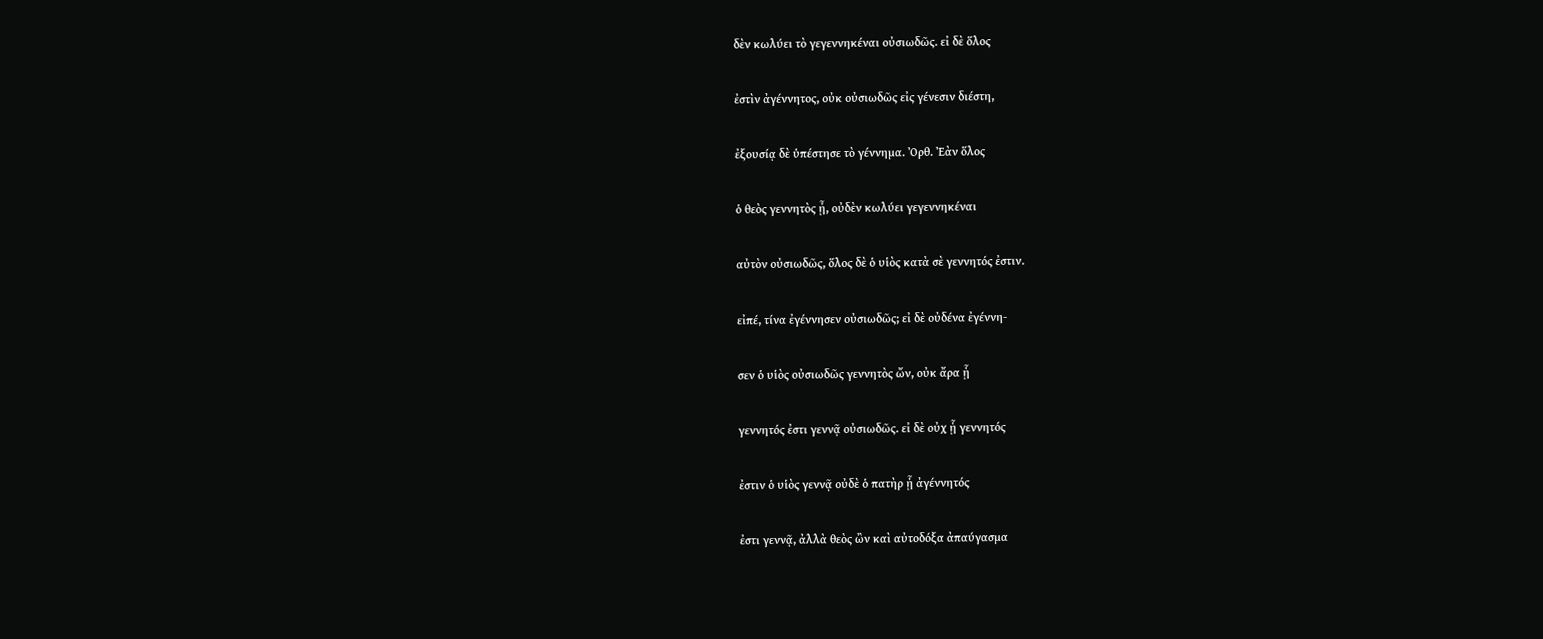δὲν κωλύει τὸ γεγεννηκέναι οὐσιωδῶς. εἰ δὲ ὅλος

ἐστὶν ἀγέννητος, οὐκ οὐσιωδῶς εἰς γένεσιν διέστη,

ἐξουσίᾳ δὲ ὑπέστησε τὸ γέννημα. Ὀρθ. Ἐὰν ὅλος

ὁ θεὸς γεννητὸς ᾖ, οὐδὲν κωλύει γεγεννηκέναι

αὐτὸν οὐσιωδῶς, ὅλος δὲ ὁ υἱὸς κατὰ σὲ γεννητός ἐστιν.

εἰπέ, τίνα ἐγέννησεν οὐσιωδῶς; εἰ δὲ οὐδένα ἐγέννη-

σεν ὁ υἱὸς οὐσιωδῶς γεννητὸς ὤν, οὐκ ἄρα ᾗ

γεννητός ἐστι γεννᾷ οὐσιωδῶς. εἰ δὲ οὐχ ᾗ γεννητός

ἐστιν ὁ υἱὸς γεννᾷ οὐδὲ ὁ πατὴρ ᾗ ἀγέννητός

ἐστι γεννᾷ, ἀλλὰ θεὸς ὢν καὶ αὐτοδόξα ἀπαύγασμα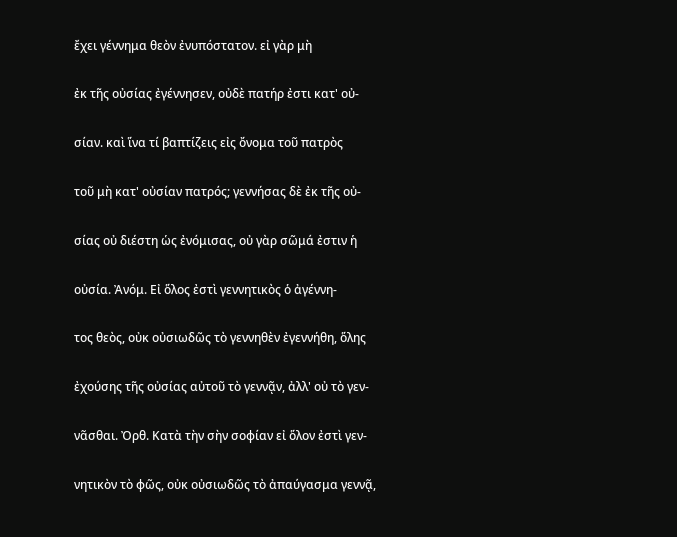ἔχει γέννημα θεὸν ἐνυπόστατον. εἰ γὰρ μὴ

ἐκ τῆς οὐσίας ἐγέννησεν, οὐδὲ πατήρ ἐστι κατ' οὐ-

σίαν. καὶ ἵνα τί βαπτίζεις εἰς ὄνομα τοῦ πατρὸς

τοῦ μὴ κατ' οὐσίαν πατρός; γεννήσας δὲ ἐκ τῆς οὐ-

σίας οὐ διέστη ὡς ἐνόμισας, οὐ γὰρ σῶμά ἐστιν ἡ

οὐσία. Ἀνόμ. Εἰ ὅλος ἐστὶ γεννητικὸς ὁ ἀγέννη-

τος θεὸς, οὐκ οὐσιωδῶς τὸ γεννηθὲν ἐγεννήθη, ὅλης

ἐχούσης τῆς οὐσίας αὐτοῦ τὸ γεννᾷν, ἀλλ' οὐ τὸ γεν-

νᾶσθαι. Ὀρθ. Κατὰ τὴν σὴν σοφίαν εἰ ὅλον ἐστὶ γεν-

νητικὸν τὸ φῶς, οὐκ οὐσιωδῶς τὸ ἀπαύγασμα γεννᾷ,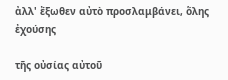ἀλλ' ἔξωθεν αὐτὸ προσλαμβάνει, ὅλης ἐχούσης

τῆς οὐσίας αὐτοῦ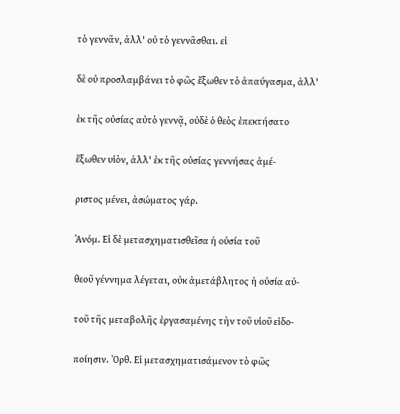τὸ γεννᾶν, ἀλλ' οὐ τὸ γεννᾶσθαι. εἰ

δὲ οὐ προσλαμβάνει τὸ φῶς ἔξωθεν τὸ ἀπαύγασμα, ἀλλ'

ἐκ τῆς οὐσίας αὐτὸ γεννᾷ, οὐδὲ ὁ θεὸς ἐπεκτήσατο

ἔξωθεν υἱὸν, ἀλλ' ἐκ τῆς οὐσίας γεννήσας ἀμέ-

ριστος μένει, ἀσώματος γάρ.

Ἀνόμ. Εἰ δὲ μετασχηματισθεῖσα ἡ οὐσία τοῦ

θεοῦ γέννημα λέγεται, οὐκ ἀμετάβλητος ἡ οὐσία αὐ-

τοῦ τῆς μεταβολῆς ἐργασαμένης τὴν τοῦ υἱοῦ εἰδο-

ποίησιν. Ὀρθ. Εἰ μετασχηματισάμενον τὸ φῶς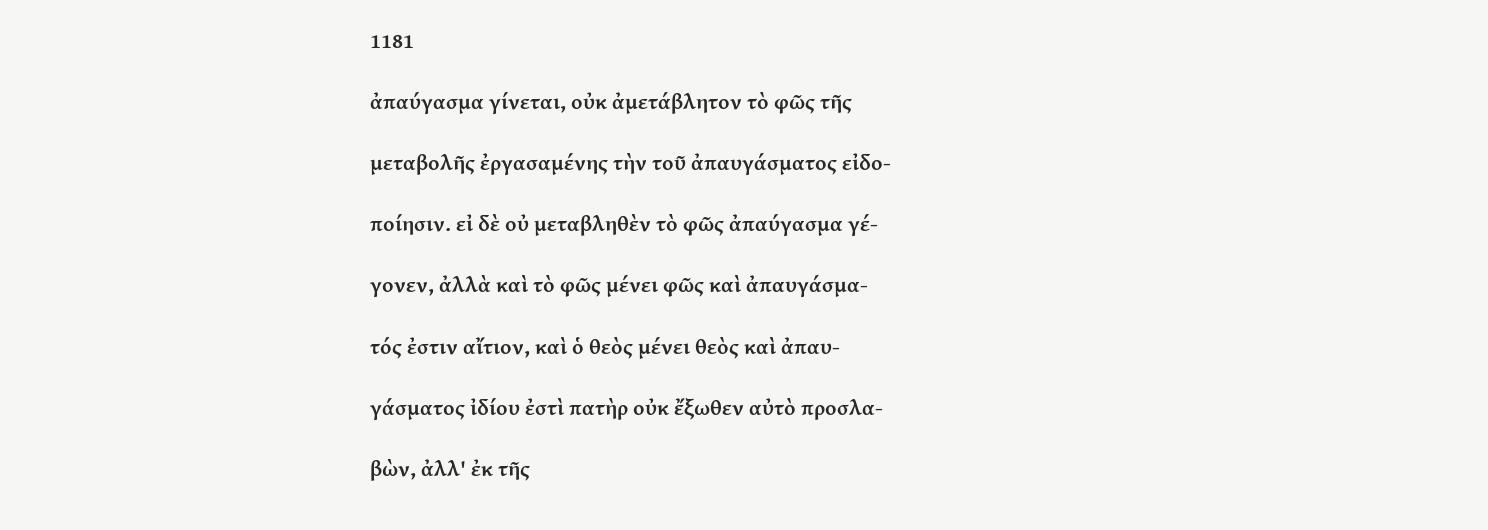1181

ἀπαύγασμα γίνεται, οὐκ ἀμετάβλητον τὸ φῶς τῆς

μεταβολῆς ἐργασαμένης τὴν τοῦ ἀπαυγάσματος εἰδο-

ποίησιν. εἰ δὲ οὐ μεταβληθὲν τὸ φῶς ἀπαύγασμα γέ-

γονεν, ἀλλὰ καὶ τὸ φῶς μένει φῶς καὶ ἀπαυγάσμα-

τός ἐστιν αἴτιον, καὶ ὁ θεὸς μένει θεὸς καὶ ἀπαυ-

γάσματος ἰδίου ἐστὶ πατὴρ οὐκ ἔξωθεν αὐτὸ προσλα-

βὼν, ἀλλ' ἐκ τῆς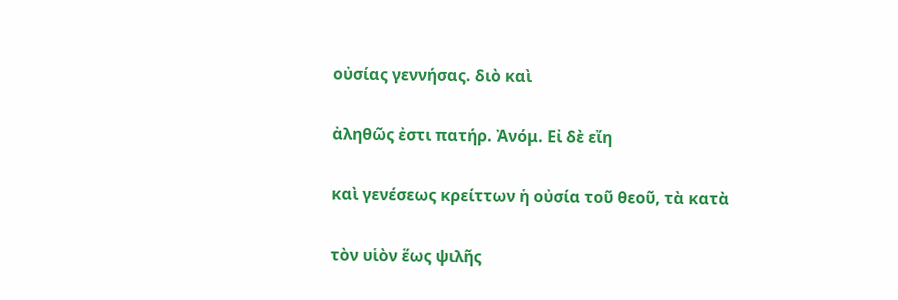οὐσίας γεννήσας. διὸ καὶ

ἀληθῶς ἐστι πατήρ. Ἀνόμ. Εἰ δὲ εἴη

καὶ γενέσεως κρείττων ἡ οὐσία τοῦ θεοῦ, τὰ κατὰ

τὸν υἱὸν ἕως ψιλῆς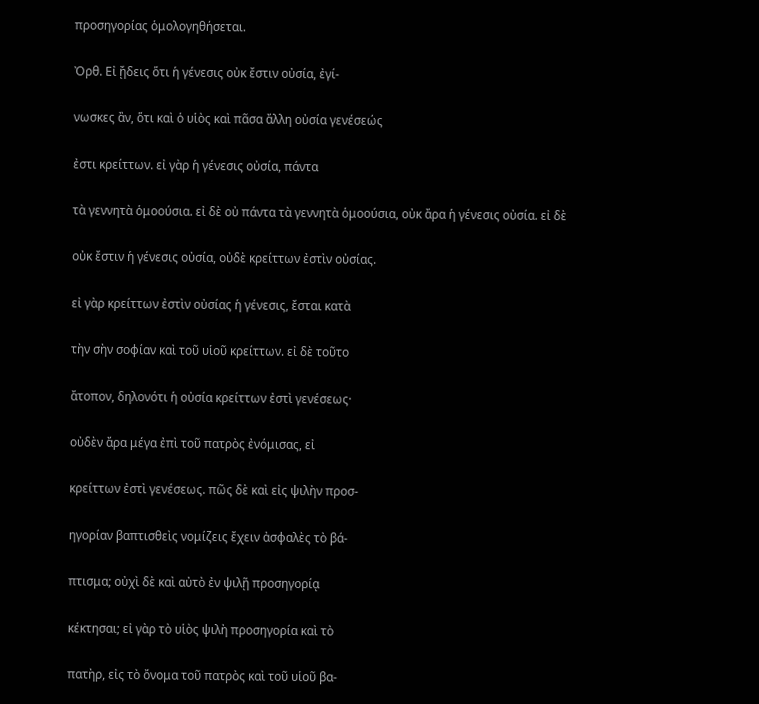προσηγορίας ὁμολογηθήσεται.

Ὀρθ. Εἰ ᾔδεις ὅτι ἡ γένεσις οὐκ ἔστιν οὐσία, ἐγί-

νωσκες ἂν, ὅτι καὶ ὁ υἱὸς καὶ πᾶσα ἄλλη οὐσία γενέσεώς

ἐστι κρείττων. εἰ γὰρ ἡ γένεσις οὐσία, πάντα

τὰ γεννητὰ ὁμοούσια. εἰ δὲ οὐ πάντα τὰ γεννητὰ ὁμοούσια, οὐκ ἄρα ἡ γένεσις οὐσία. εἰ δὲ

οὐκ ἔστιν ἡ γένεσις οὐσία, οὐδὲ κρείττων ἐστὶν οὐσίας.

εἰ γὰρ κρείττων ἐστὶν οὐσίας ἡ γένεσις, ἔσται κατὰ

τὴν σὴν σοφίαν καὶ τοῦ υἱοῦ κρείττων. εἰ δὲ τοῦτο

ἄτοπον, δηλονότι ἡ οὐσία κρείττων ἐστὶ γενέσεως·

οὐδὲν ἄρα μέγα ἐπὶ τοῦ πατρὸς ἐνόμισας, εἰ

κρείττων ἐστὶ γενέσεως. πῶς δὲ καὶ εἰς ψιλὴν προσ-

ηγορίαν βαπτισθεὶς νομίζεις ἔχειν ἀσφαλὲς τὸ βά-

πτισμα; οὐχὶ δὲ καὶ αὐτὸ ἐν ψιλῇ προσηγορίᾳ

κέκτησαι; εἰ γὰρ τὸ υἱὸς ψιλὴ προσηγορία καὶ τὸ

πατὴρ, εἰς τὸ ὄνομα τοῦ πατρὸς καὶ τοῦ υἱοῦ βα-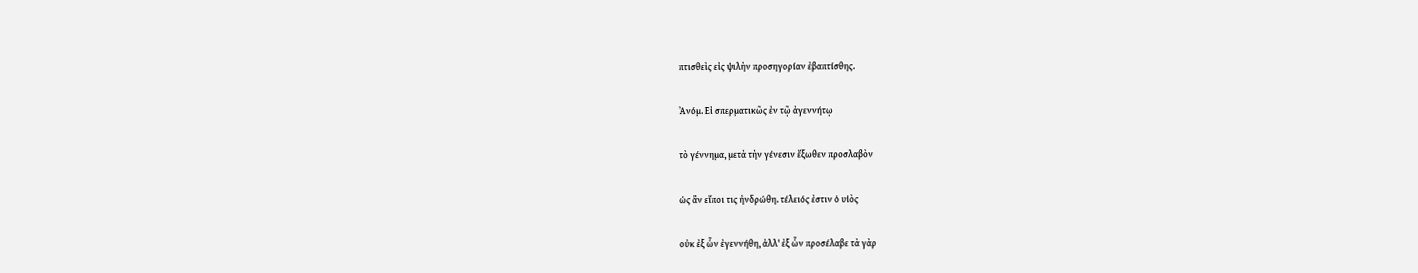πτισθεὶς εἰς ψιλὴν προσηγορίαν ἐβαπτίσθης.

Ἀνόμ. Εἰ σπερματικῶς ἐν τῷ ἀγεννήτῳ

τὸ γέννημα, μετὰ τὴν γένεσιν ἔξωθεν προσλαβὸν

ὡς ἂν εἴποι τις ἠνδρώθη. τέλειός ἐστιν ὁ υἱὸς

οὐκ ἐξ ὧν ἐγεννήθη, ἀλλ' ἐξ ὧν προσέλαβε τὰ γὰρ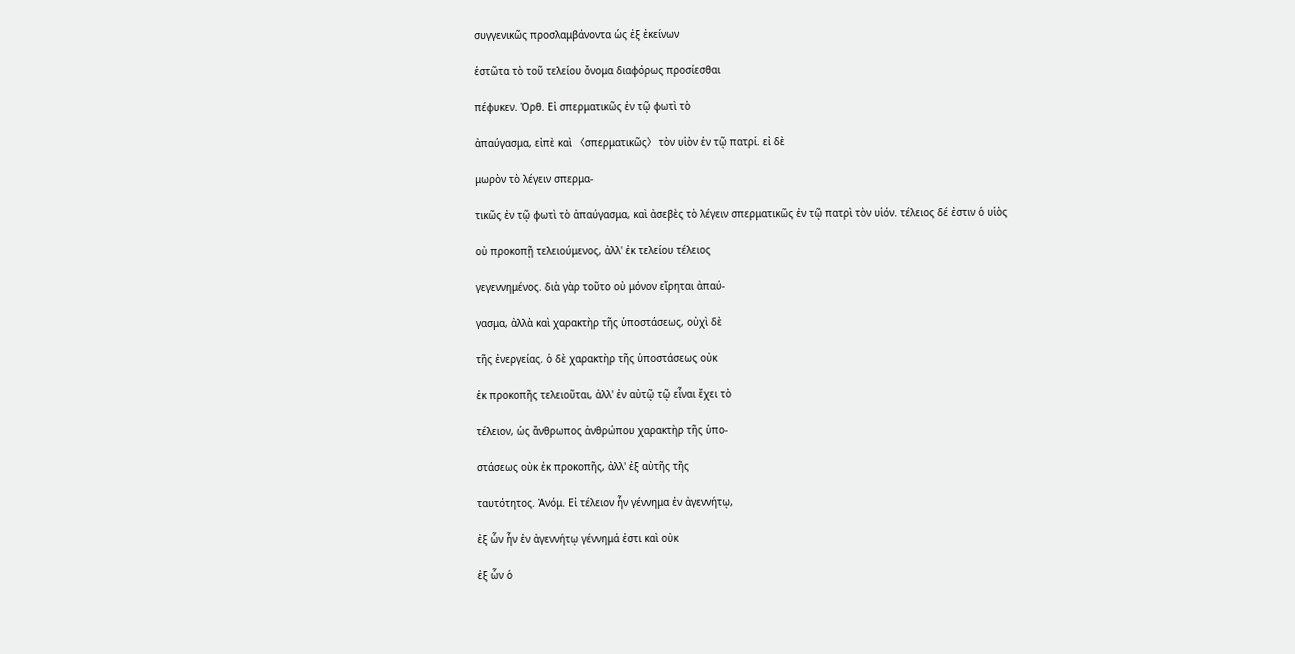συγγενικῶς προσλαμβάνοντα ὡς ἐξ ἐκείνων

ἑστῶτα τὸ τοῦ τελείου ὄνομα διαφόρως προσίεσθαι

πέφυκεν. Ὀρθ. Εἰ σπερματικῶς ἐν τῷ φωτὶ τὸ

ἀπαύγασμα, εἰπὲ καὶ 〈σπερματικῶς〉 τὸν υἱὸν ἐν τῷ πατρί. εἰ δὲ

μωρὸν τὸ λέγειν σπερμα-

τικῶς ἐν τῷ φωτὶ τὸ ἀπαύγασμα, καὶ ἀσεβὲς τὸ λέγειν σπερματικῶς ἐν τῷ πατρὶ τὸν υἱόν. τέλειος δέ ἐστιν ὁ υἱὸς

οὐ προκοπῇ τελειούμενος, ἀλλ' ἐκ τελείου τέλειος

γεγεννημένος. διὰ γὰρ τοῦτο οὐ μόνον εἴρηται ἀπαύ-

γασμα, ἀλλὰ καὶ χαρακτὴρ τῆς ὑποστάσεως, οὐχὶ δὲ

τῆς ἐνεργείας. ὁ δὲ χαρακτὴρ τῆς ὑποστάσεως οὐκ

ἐκ προκοπῆς τελειοῦται, ἀλλ' ἐν αὐτῷ τῷ εἶναι ἔχει τὸ

τέλειον, ὡς ἄνθρωπος ἀνθρώπου χαρακτὴρ τῆς ὑπο-

στάσεως οὐκ ἐκ προκοπῆς, ἀλλ' ἐξ αὐτῆς τῆς

ταυτότητος. Ἀνόμ. Εἰ τέλειον ἦν γέννημα ἐν ἀγεννήτῳ,

ἐξ ὧν ἦν ἐν ἀγεννήτῳ γέννημά ἐστι καὶ οὐκ

ἐξ ὧν ὁ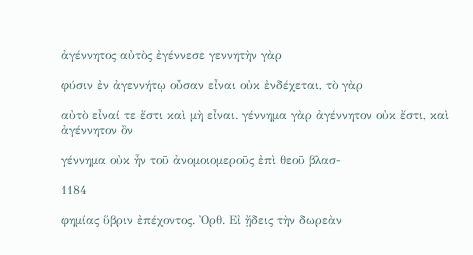ἀγέννητος αὐτὸς ἐγέννεσε γεννητὴν γὰρ

φύσιν ἐν ἀγεννήτῳ οὖσαν εἶναι οὐκ ἐνδέχεται, τὸ γὰρ

αὐτὸ εἶναί τε ἔστι καὶ μὴ εἶναι. γέννημα γὰρ ἀγέννητον οὐκ ἔστι, καὶ ἀγέννητον ὂν

γέννημα οὐκ ἦν τοῦ ἀνομοιομεροῦς ἐπὶ θεοῦ βλασ-

1184

φημίας ὕβριν ἐπέχοντος. Ὀρθ. Εἰ ᾔδεις τὴν δωρεὰν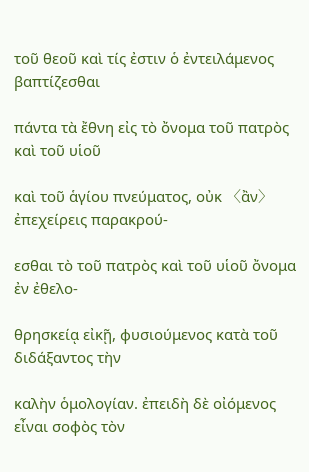τοῦ θεοῦ καὶ τίς ἐστιν ὁ ἐντειλάμενος βαπτίζεσθαι

πάντα τὰ ἔθνη εἰς τὸ ὄνομα τοῦ πατρὸς καὶ τοῦ υἱοῦ

καὶ τοῦ ἁγίου πνεύματος, οὐκ 〈ἂν〉 ἐπεχείρεις παρακρού-

εσθαι τὸ τοῦ πατρὸς καὶ τοῦ υἱοῦ ὄνομα ἐν ἐθελο-

θρησκείᾳ εἰκῇ, φυσιούμενος κατὰ τοῦ διδάξαντος τὴν

καλὴν ὁμολογίαν. ἐπειδὴ δὲ οἰόμενος εἶναι σοφὸς τὸν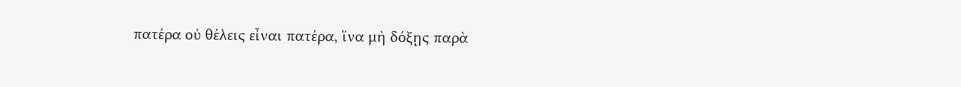πατέρα οὐ θέλεις εἶναι πατέρα, ἵνα μὴ δόξῃς παρὰ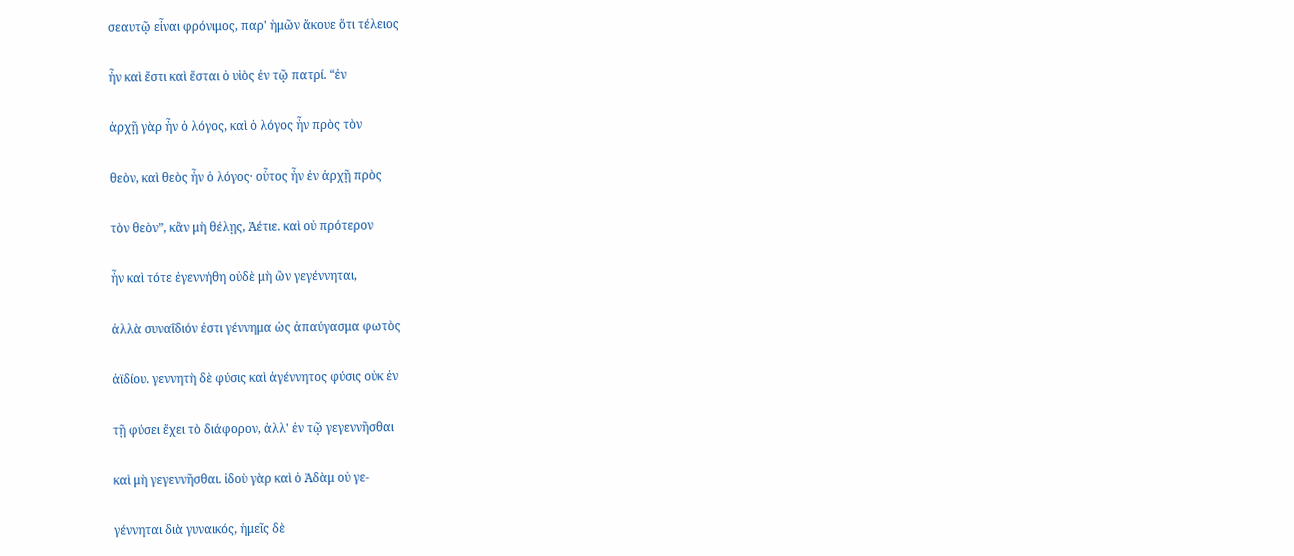σεαυτῷ εἶναι φρόνιμος, παρ' ἡμῶν ἄκουε ὅτι τέλειος

ἦν καὶ ἔστι καὶ ἔσται ὁ υἱὸς ἐν τῷ πατρί. “ἐν

ἀρχῇ γὰρ ἦν ὁ λόγος, καὶ ὁ λόγος ἦν πρὸς τὸν

θεὸν, καὶ θεὸς ἦν ὁ λόγος· οὗτος ἦν ἐν ἀρχῇ πρὸς

τὸν θεὸν”, κἂν μὴ θέλῃς, Ἀέτιε. καὶ οὐ πρότερον

ἦν καὶ τότε ἐγεννήθη οὐδὲ μὴ ὢν γεγέννηται,

ἀλλὰ συναΐδιόν ἐστι γέννημα ὡς ἀπαύγασμα φωτὸς

ἀϊδίου. γεννητὴ δὲ φύσις καὶ ἀγέννητος φύσις οὐκ ἐν

τῇ φύσει ἔχει τὸ διάφορον, ἀλλ' ἐν τῷ γεγεννῆσθαι

καὶ μὴ γεγεννῆσθαι. ἰδοὺ γὰρ καὶ ὁ Ἀδὰμ οὐ γε-

γέννηται διὰ γυναικός, ἡμεῖς δὲ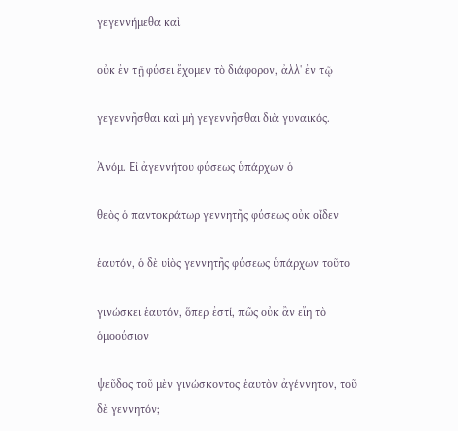γεγεννήμεθα καὶ

οὐκ ἐν τῇ φύσει ἔχομεν τὸ διάφορον, ἀλλ' ἐν τῷ

γεγεννῆσθαι καὶ μὴ γεγεννῆσθαι διὰ γυναικός.

Ἀνόμ. Εἰ ἀγεννήτου φύσεως ὑπάρχων ὁ

θεὸς ὁ παντοκράτωρ γεννητῆς φύσεως οὐκ οἶδεν

ἑαυτόν, ὁ δὲ υἱὸς γεννητῆς φύσεως ὑπάρχων τοῦτο

γινώσκει ἑαυτόν, ὅπερ ἐστί, πῶς οὐκ ἂν εἴη τὸ ὁμοούσιον

ψεῦδος τοῦ μὲν γινώσκοντος ἑαυτὸν ἀγέννητον, τοῦ δὲ γεννητόν;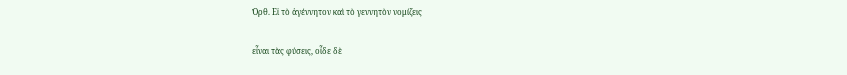Ὀρθ. Εἰ τὸ ἀγέννητον καὶ τὸ γεννητὸν νομίζεις

εἶναι τὰς φύσεις, οἶδε δὲ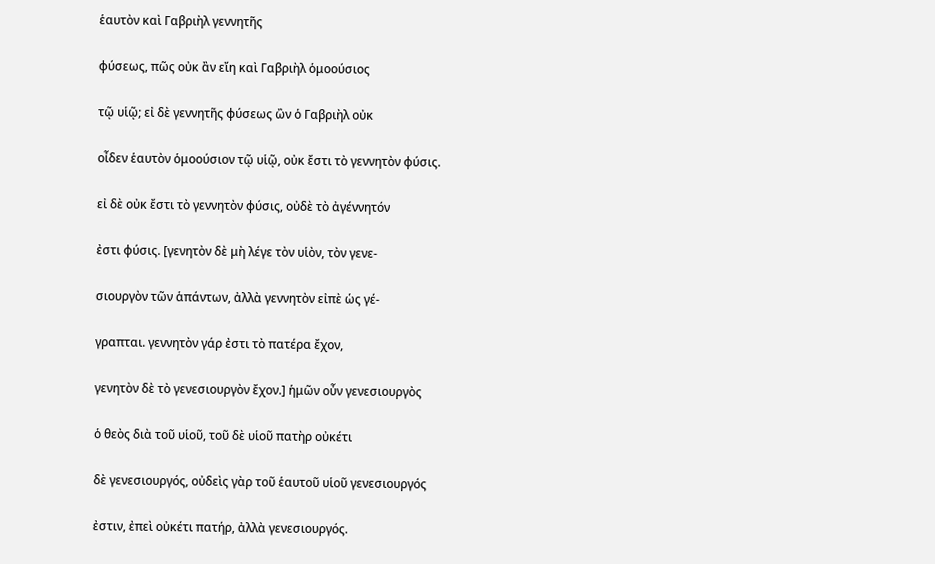ἑαυτὸν καὶ Γαβριὴλ γεννητῆς

φύσεως, πῶς οὐκ ἂν εἴη καὶ Γαβριὴλ ὁμοούσιος

τῷ υἱῷ; εἰ δὲ γεννητῆς φύσεως ὢν ὁ Γαβριὴλ οὐκ

οἶδεν ἑαυτὸν ὁμοούσιον τῷ υἱῷ, οὐκ ἔστι τὸ γεννητὸν φύσις.

εἰ δὲ οὐκ ἔστι τὸ γεννητὸν φύσις, οὐδὲ τὸ ἀγέννητόν

ἐστι φύσις. [γενητὸν δὲ μὴ λέγε τὸν υἱὸν, τὸν γενε-

σιουργὸν τῶν ἁπάντων, ἀλλὰ γεννητὸν εἰπὲ ὡς γέ-

γραπται. γεννητὸν γάρ ἐστι τὸ πατέρα ἔχον,

γενητὸν δὲ τὸ γενεσιουργὸν ἔχον.] ἡμῶν οὖν γενεσιουργὸς

ὁ θεὸς διὰ τοῦ υἱοῦ, τοῦ δὲ υἱοῦ πατὴρ οὐκέτι

δὲ γενεσιουργός, οὐδεὶς γὰρ τοῦ ἑαυτοῦ υἱοῦ γενεσιουργός

ἐστιν, ἐπεὶ οὐκέτι πατήρ, ἀλλὰ γενεσιουργός.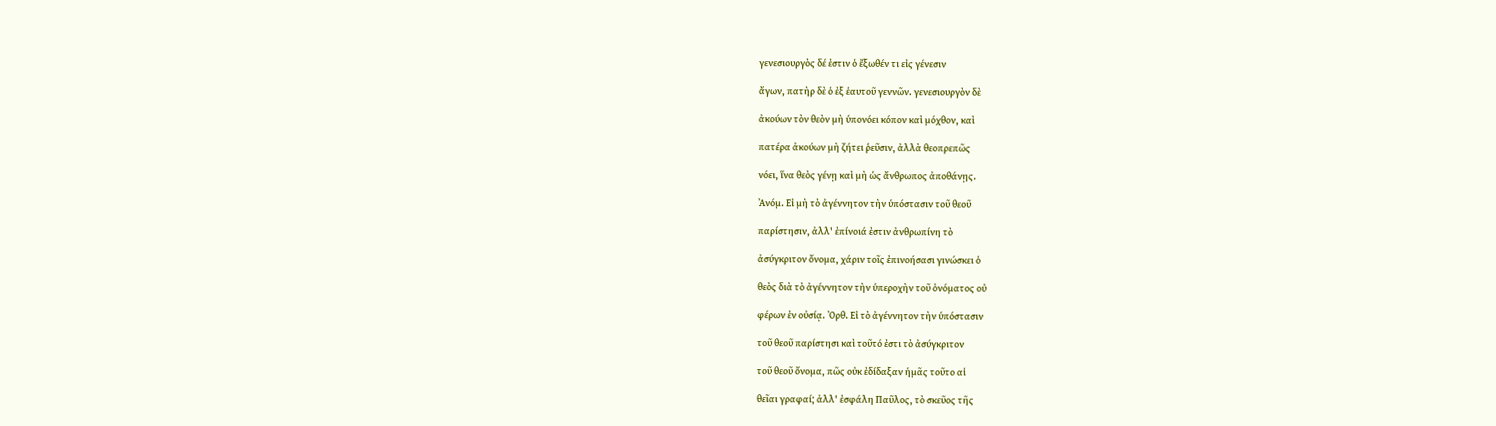γενεσιουργὸς δέ ἐστιν ὁ ἔξωθέν τι εἰς γένεσιν

ἄγων, πατὴρ δὲ ὁ ἐξ ἑαυτοῦ γεννῶν. γενεσιουργὸν δὲ

ἀκούων τὸν θεὸν μὴ ὑπονόει κόπον καὶ μόχθον, καὶ

πατέρα ἀκούων μὴ ζήτει ῥεῦσιν, ἀλλὰ θεοπρεπῶς

νόει, ἵνα θεὸς γένῃ καὶ μὴ ὡς ἄνθρωπος ἀποθάνῃς.

Ἀνόμ. Εἰ μὴ τὸ ἀγέννητον τὴν ὑπόστασιν τοῦ θεοῦ

παρίστησιν, ἀλλ' ἐπίνοιά ἐστιν ἀνθρωπίνη τὸ

ἀσύγκριτον ὄνομα, χάριν τοῖς ἐπινοήσασι γινώσκει ὁ

θεὸς διὰ τὸ ἀγέννητον τὴν ὑπεροχὴν τοῦ ὀνόματος οὐ

φέρων ἐν οὐσίᾳ. Ὀρθ. Εἰ τὸ ἀγέννητον τὴν ὑπόστασιν

τοῦ θεοῦ παρίστησι καὶ τοῦτό ἐστι τὸ ἀσύγκριτον

τοῦ θεοῦ ὄνομα, πῶς οὐκ ἐδίδαξαν ἡμᾶς τοῦτο αἱ

θεῖαι γραφαί; ἀλλ' ἐσφάλη Παῦλος, τὸ σκεῦος τῆς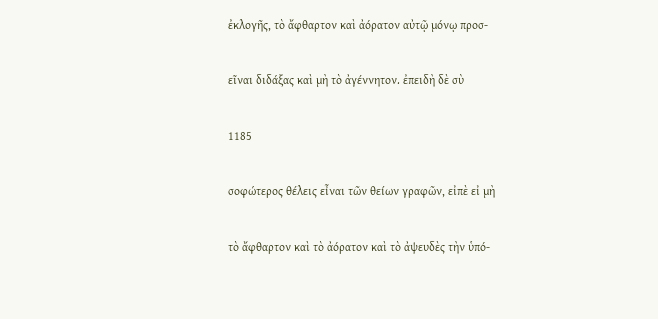ἐκλογῆς, τὸ ἄφθαρτον καὶ ἀόρατον αὐτῷ μόνῳ προσ-

εῖναι διδάξας καὶ μὴ τὸ ἀγέννητον. ἐπειδὴ δὲ σὺ

1185

σοφώτερος θέλεις εἶναι τῶν θείων γραφῶν, εἰπὲ εἰ μὴ

τὸ ἄφθαρτον καὶ τὸ ἀόρατον καὶ τὸ ἀψευδὲς τὴν ὑπό-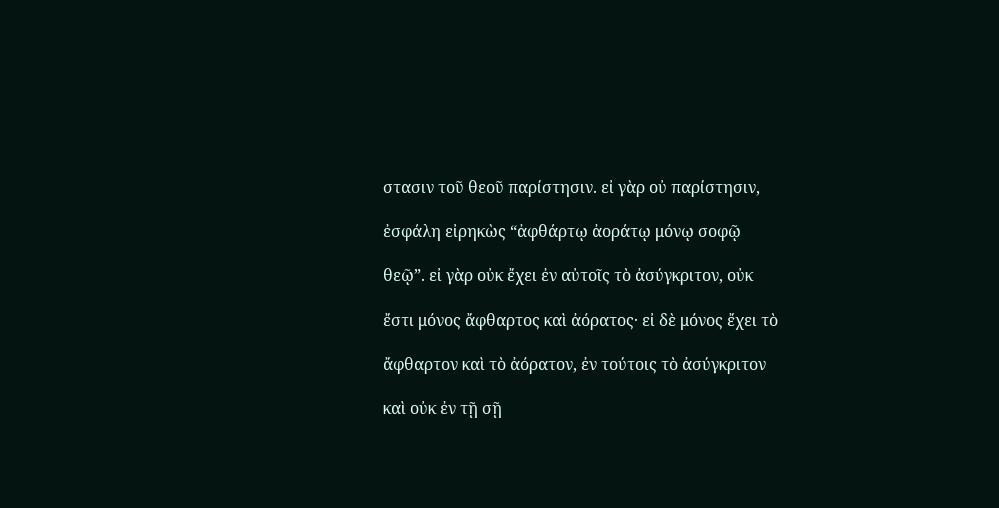στασιν τοῦ θεοῦ παρίστησιν. εἰ γὰρ οὐ παρίστησιν,

ἐσφάλη εἰρηκὼς “ἀφθάρτῳ ἀοράτῳ μόνῳ σοφῷ

θεῷ”. εἰ γὰρ οὐκ ἔχει ἐν αὐτοῖς τὸ ἀσύγκριτον, οὐκ

ἔστι μόνος ἄφθαρτος καὶ ἀόρατος· εἰ δὲ μόνος ἔχει τὸ

ἄφθαρτον καὶ τὸ ἀόρατον, ἐν τούτοις τὸ ἀσύγκριτον

καὶ οὐκ ἐν τῇ σῇ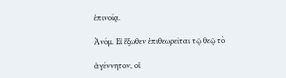ἐπινοίᾳ.

Ἀνόμ. Εἰ ἔξωθεν ἐπιθεωρεῖται τῷ θεῷ τὸ

ἀγέννητον, οἱ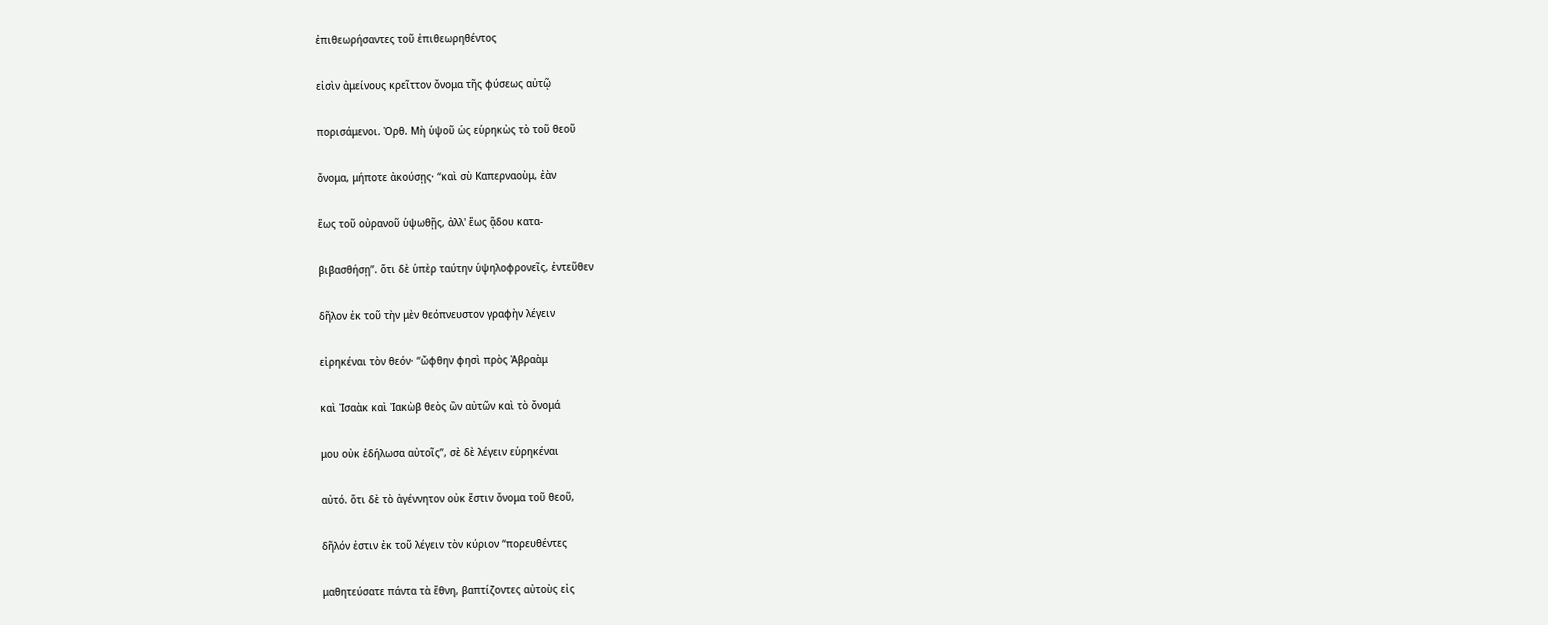ἐπιθεωρήσαντες τοῦ ἐπιθεωρηθέντος

εἰσὶν ἀμείνους κρεῖττον ὄνομα τῆς φύσεως αὐτῷ

πορισάμενοι. Ὀρθ. Μὴ ὑψοῦ ὡς εὑρηκὼς τὸ τοῦ θεοῦ

ὄνομα, μήποτε ἀκούσῃς· “καὶ σὺ Καπερναοὺμ, ἐὰν

ἕως τοῦ οὐρανοῦ ὑψωθῇς, ἀλλ' ἕως ᾅδου κατα-

βιβασθήσῃ”. ὅτι δὲ ὑπὲρ ταύτην ὑψηλοφρονεῖς, ἐντεῦθεν

δῆλον ἐκ τοῦ τὴν μὲν θεόπνευστον γραφὴν λέγειν

εἰρηκέναι τὸν θεόν· “ὤφθην φησὶ πρὸς Ἀβραὰμ

καὶ Ἰσαὰκ καὶ Ἰακὼβ θεὸς ὢν αὐτῶν καὶ τὸ ὄνομά

μου οὐκ ἐδήλωσα αὐτοῖς”, σὲ δὲ λέγειν εὑρηκέναι

αὐτό. ὅτι δὲ τὸ ἀγέννητον οὐκ ἔστιν ὄνομα τοῦ θεοῦ,

δῆλόν ἐστιν ἐκ τοῦ λέγειν τὸν κύριον “πορευθέντες

μαθητεύσατε πάντα τὰ ἔθνη, βαπτίζοντες αὐτοὺς εἰς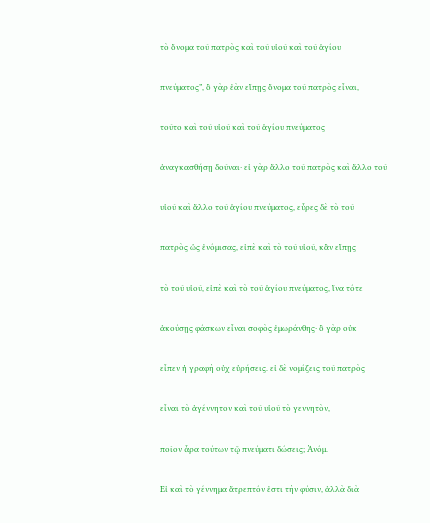τὸ ὄνομα τοῦ πατρὸς καὶ τοῦ υἱοῦ καὶ τοῦ ἁγίου

πνεύματος”, ὃ γὰρ ἐὰν εἴπῃς ὄνομα τοῦ πατρὸς εἶναι,

τοῦτο καὶ τοῦ υἱοῦ καὶ τοῦ ἁγίου πνεύματος

ἀναγκασθήσῃ δοῦναι· εἰ γὰρ ἄλλο τοῦ πατρὸς καὶ ἄλλο τοῦ

υἱοῦ καὶ ἄλλο τοῦ ἁγίου πνεύματος, εὗρες δὲ τὸ τοῦ

πατρὸς ὡς ἐνόμισας, εἰπὲ καὶ τὸ τοῦ υἱοῦ, κἂν εἴπῃς

τὸ τοῦ υἱοῦ, εἰπὲ καὶ τὸ τοῦ ἁγίου πνεύματος, ἵνα τότε

ἀκούσῃς φάσκων εἶναι σοφὸς ἐμωράνθης· ὃ γὰρ οὐκ

εἶπεν ἡ γραφὴ οὐχ εὑρήσεις. εἰ δὲ νομίζεις τοῦ πατρὸς

εἶναι τὸ ἀγέννητον καὶ τοῦ υἱοῦ τὸ γεννητὸν,

ποῖον ἆρα τούτων τῷ πνεύματι δώσεις; Ἀνόμ.

Εἰ καὶ τὸ γέννημα ἄτρεπτόν ἐστι τὴν φύσιν, ἀλλὰ διὰ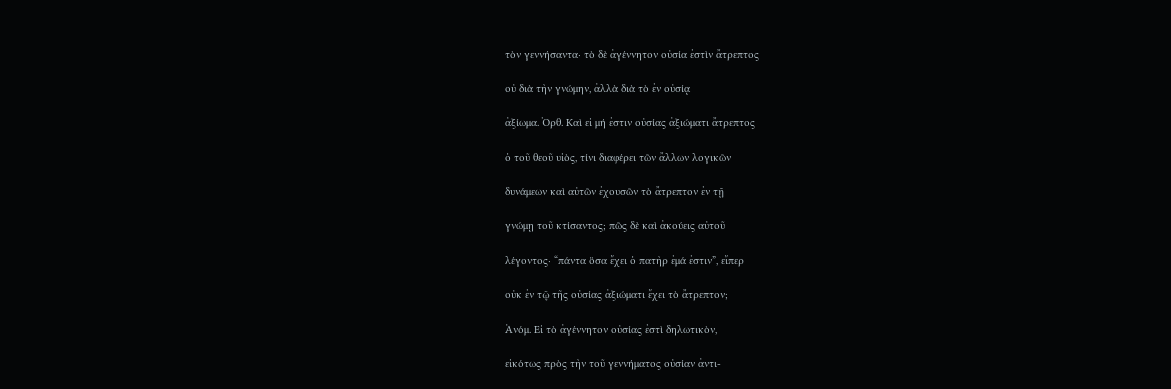τὸν γεννήσαντα· τὸ δὲ ἀγέννητον οὐσία ἐστὶν ἄτρεπτος

οὐ διὰ τὴν γνώμην, ἀλλὰ διὰ τὸ ἐν οὐσίᾳ

ἀξίωμα. Ὀρθ. Καὶ εἰ μή ἐστιν οὐσίας ἀξιώματι ἄτρεπτος

ὁ τοῦ θεοῦ υἱὸς, τίνι διαφέρει τῶν ἄλλων λογικῶν

δυνάμεων καὶ αὐτῶν ἐχουσῶν τὸ ἄτρεπτον ἐν τῇ

γνώμῃ τοῦ κτίσαντος; πῶς δὲ καὶ ἀκούεις αὐτοῦ

λέγοντος· “πάντα ὅσα ἔχει ὁ πατὴρ ἐμά ἐστιν”, εἴπερ

οὐκ ἐν τῷ τῆς οὐσίας ἀξιώματι ἔχει τὸ ἄτρεπτον;

Ἀνόμ. Εἰ τὸ ἀγέννητον οὐσίας ἐστὶ δηλωτικὸν,

εἰκότως πρὸς τὴν τοῦ γεννήματος οὐσίαν ἀντι-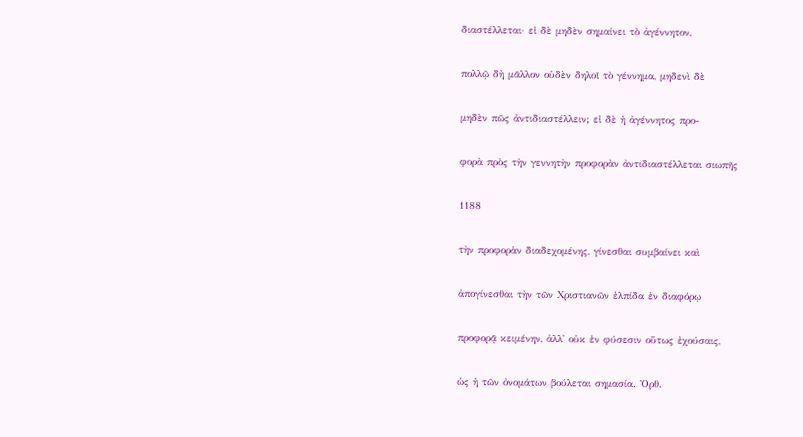διαστέλλεται· εἰ δὲ μηδὲν σημαίνει τὸ ἀγέννητον,

πολλῷ δὴ μᾶλλον οὐδὲν δηλοῖ τὸ γέννημα, μηδενὶ δὲ

μηδὲν πῶς ἀντιδιαστέλλειν; εἰ δὲ ἡ ἀγέννητος προ-

φορὰ πρὸς τὴν γεννητὴν προφορὰν ἀντιδιαστέλλεται σιωπῆς

1188

τὴν προφορὰν διαδεχομένης, γίνεσθαι συμβαίνει καὶ

ἀπογίνεσθαι τὴν τῶν Χριστιανῶν ἐλπίδα ἐν διαφόρῳ

προφορᾷ κειμένην, ἀλλ' οὐκ ἐν φύσεσιν οὕτως ἐχούσαις,

ὡς ἡ τῶν ὀνομάτων βούλεται σημασία. Ὀρθ.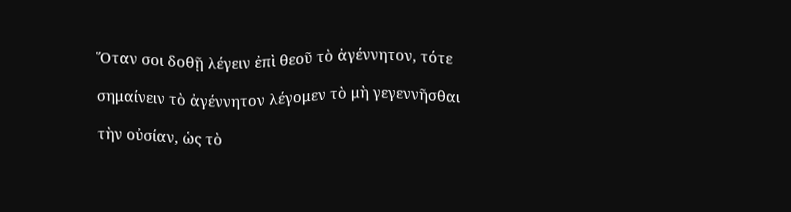Ὅταν σοι δοθῇ λέγειν ἐπὶ θεοῦ τὸ ἀγέννητον, τότε

σημαίνειν τὸ ἀγέννητον λέγομεν τὸ μὴ γεγεννῆσθαι

τὴν οὐσίαν, ὡς τὸ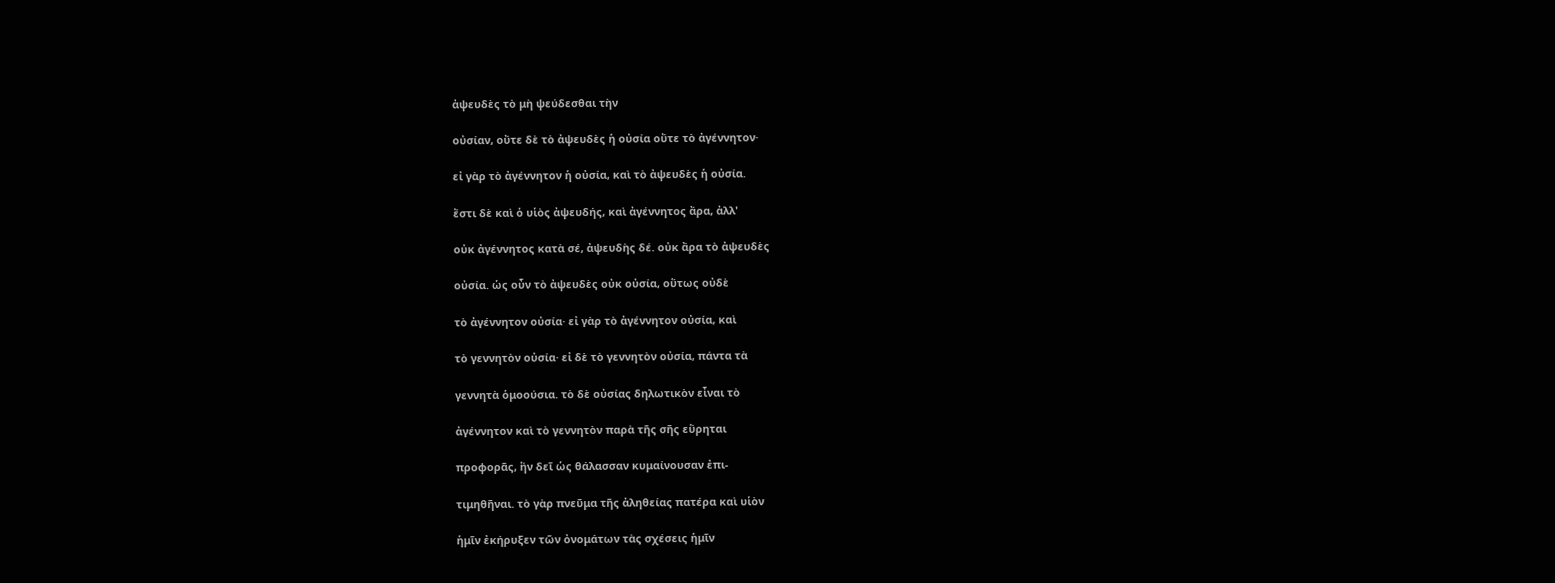ἀψευδὲς τὸ μὴ ψεύδεσθαι τὴν

οὐσίαν, οὔτε δὲ τὸ ἀψευδὲς ἡ οὐσία οὔτε τὸ ἀγέννητον·

εἰ γὰρ τὸ ἀγέννητον ἡ οὐσία, καὶ τὸ ἀψευδὲς ἡ οὐσία.

ἔστι δὲ καὶ ὁ υἱὸς ἀψευδής, καὶ ἀγέννητος ἄρα, ἀλλ'

οὐκ ἀγέννητος κατὰ σέ, ἀψευδὴς δέ. οὐκ ἄρα τὸ ἀψευδὲς

οὐσία. ὡς οὖν τὸ ἀψευδὲς οὐκ οὐσία, οὕτως οὐδὲ

τὸ ἀγέννητον οὐσία· εἰ γὰρ τὸ ἀγέννητον οὐσία, καὶ

τὸ γεννητὸν οὐσία· εἰ δὲ τὸ γεννητὸν οὐσία, πάντα τὰ

γεννητὰ ὁμοούσια. τὸ δὲ οὐσίας δηλωτικὸν εἶναι τὸ

ἀγέννητον καὶ τὸ γεννητὸν παρὰ τῆς σῆς εὕρηται

προφορᾶς, ἣν δεῖ ὡς θάλασσαν κυμαίνουσαν ἐπι-

τιμηθῆναι. τὸ γὰρ πνεῦμα τῆς ἀληθείας πατέρα καὶ υἱὸν

ἡμῖν ἐκήρυξεν τῶν ὀνομάτων τὰς σχέσεις ἡμῖν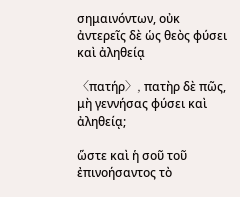σημαινόντων, οὐκ ἀντερεῖς δὲ ὡς θεὸς φύσει καὶ ἀληθείᾳ

〈πατήρ〉, πατὴρ δὲ πῶς, μὴ γεννήσας φύσει καὶ ἀληθείᾳ;

ὥστε καὶ ἡ σοῦ τοῦ ἐπινοήσαντος τὸ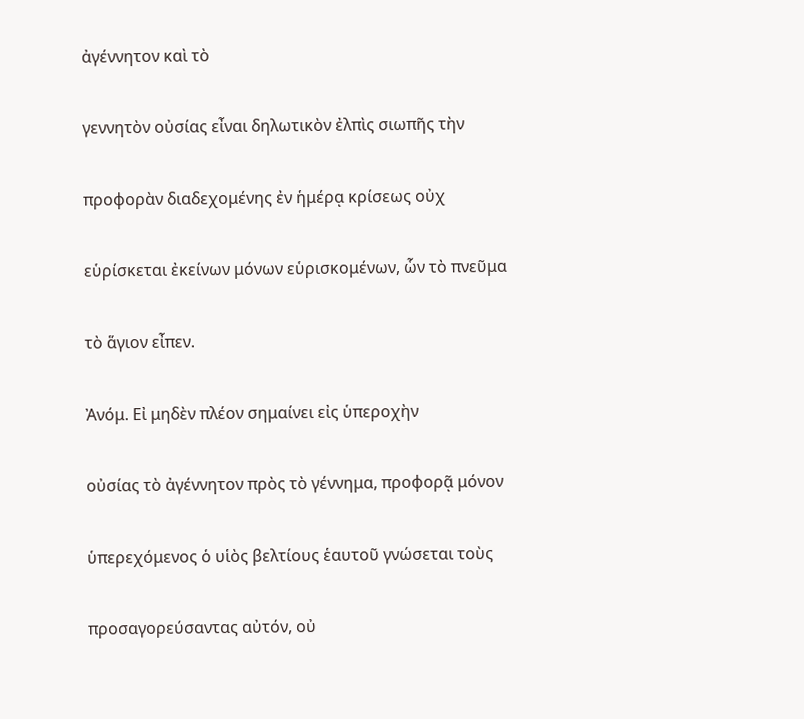ἀγέννητον καὶ τὸ

γεννητὸν οὐσίας εἶναι δηλωτικὸν ἐλπὶς σιωπῆς τὴν

προφορὰν διαδεχομένης ἐν ἡμέρᾳ κρίσεως οὐχ

εὑρίσκεται ἐκείνων μόνων εὑρισκομένων, ὧν τὸ πνεῦμα

τὸ ἅγιον εἶπεν.

Ἀνόμ. Εἰ μηδὲν πλέον σημαίνει εἰς ὑπεροχὴν

οὐσίας τὸ ἀγέννητον πρὸς τὸ γέννημα, προφορᾷ μόνον

ὑπερεχόμενος ὁ υἱὸς βελτίους ἑαυτοῦ γνώσεται τοὺς

προσαγορεύσαντας αὐτόν, οὐ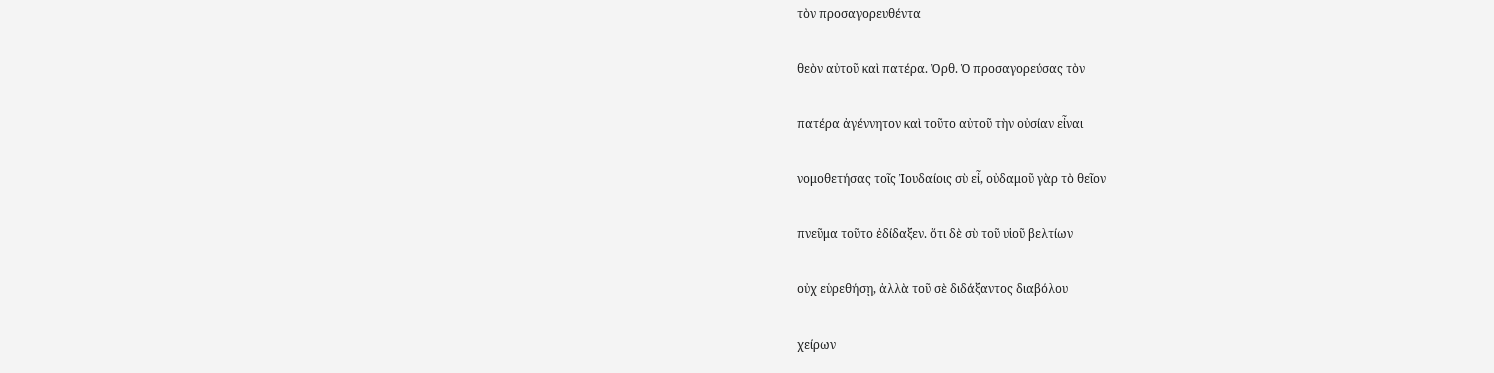τὸν προσαγορευθέντα

θεὸν αὐτοῦ καὶ πατέρα. Ὀρθ. Ὁ προσαγορεύσας τὸν

πατέρα ἀγέννητον καὶ τοῦτο αὐτοῦ τὴν οὐσίαν εἶναι

νομοθετήσας τοῖς Ἰουδαίοις σὺ εἶ, οὐδαμοῦ γὰρ τὸ θεῖον

πνεῦμα τοῦτο ἐδίδαξεν. ὅτι δὲ σὺ τοῦ υἱοῦ βελτίων

οὐχ εὑρεθήσῃ, ἀλλὰ τοῦ σὲ διδάξαντος διαβόλου

χείρων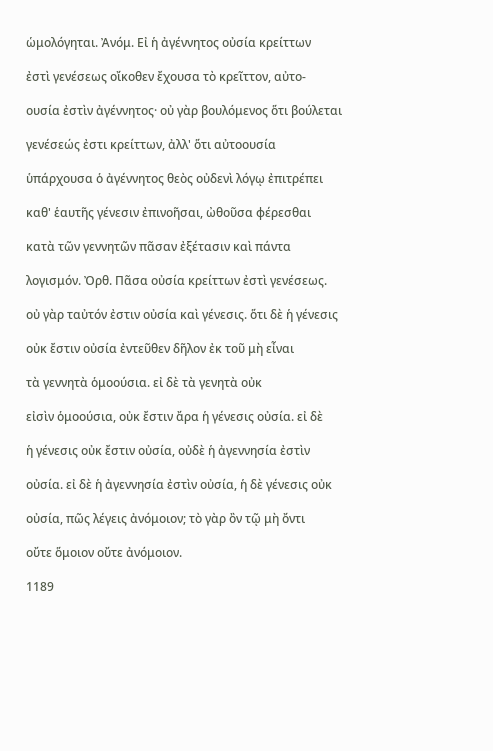ὡμολόγηται. Ἀνόμ. Εἰ ἡ ἀγέννητος οὐσία κρείττων

ἐστὶ γενέσεως οἴκοθεν ἔχουσα τὸ κρεῖττον, αὐτο-

ουσία ἐστὶν ἀγέννητος· οὐ γὰρ βουλόμενος ὅτι βούλεται

γενέσεώς ἐστι κρείττων, ἀλλ' ὅτι αὐτοουσία

ὑπάρχουσα ὁ ἀγέννητος θεὸς οὐδενὶ λόγῳ ἐπιτρέπει

καθ' ἑαυτῆς γένεσιν ἐπινοῆσαι, ὠθοῦσα φέρεσθαι

κατὰ τῶν γεννητῶν πᾶσαν ἐξέτασιν καὶ πάντα

λογισμόν. Ὀρθ. Πᾶσα οὐσία κρείττων ἐστὶ γενέσεως.

οὐ γὰρ ταὐτόν ἐστιν οὐσία καὶ γένεσις. ὅτι δὲ ἡ γένεσις

οὐκ ἔστιν οὐσία ἐντεῦθεν δῆλον ἐκ τοῦ μὴ εἶναι

τὰ γεννητὰ ὁμοούσια. εἰ δὲ τὰ γενητὰ οὐκ

εἰσὶν ὁμοούσια, οὐκ ἔστιν ἄρα ἡ γένεσις οὐσία. εἰ δὲ

ἡ γένεσις οὐκ ἔστιν οὐσία, οὐδὲ ἡ ἀγεννησία ἐστὶν

οὐσία. εἰ δὲ ἡ ἀγεννησία ἐστὶν οὐσία, ἡ δὲ γένεσις οὐκ

οὐσία, πῶς λέγεις ἀνόμοιον; τὸ γὰρ ὂν τῷ μὴ ὄντι

οὔτε ὅμοιον οὔτε ἀνόμοιον.

1189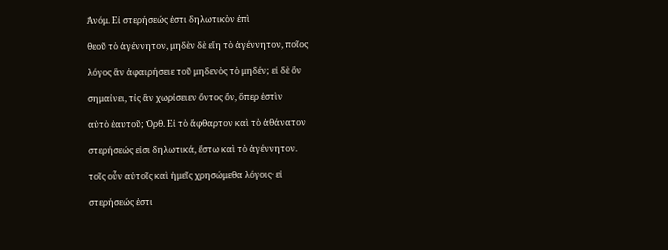Ἀνόμ. Εἰ στερήσεώς ἐστι δηλωτικὸν ἐπὶ

θεοῦ τὸ ἀγέννητον, μηδὲν δὲ εἴη τὸ ἀγέννητον, ποῖος

λόγος ἂν ἀφαιρήσειε τοῦ μηδενὸς τὸ μηδέν; εἰ δὲ ὂν

σημαίνει, τίς ἂν χωρίσειεν ὄντος ὄν, ὅπερ ἐστὶν

αὐτὸ ἑαυτοῦ; Ὀρθ. Εἰ τὸ ἄφθαρτον καὶ τὸ ἀθάνατον

στερήσεώς εἰσι δηλωτικά, ἔστω καὶ τὸ ἀγέννητον.

τοῖς οὖν αὐτοῖς καὶ ἡμεῖς χρησώμεθα λόγοις· εἰ

στερήσεώς ἐστι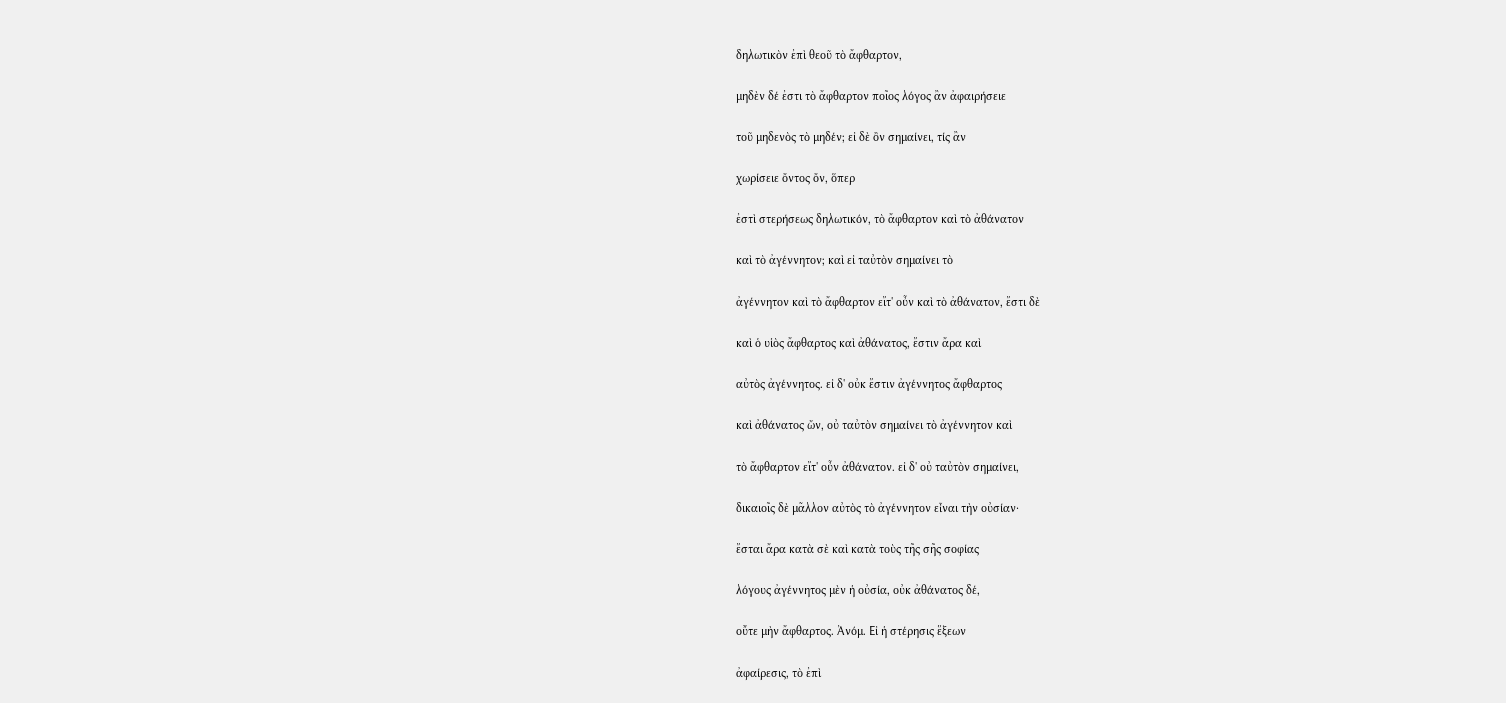δηλωτικὸν ἐπὶ θεοῦ τὸ ἄφθαρτον,

μηδὲν δέ ἐστι τὸ ἄφθαρτον ποῖος λόγος ἂν ἀφαιρήσειε

τοῦ μηδενὸς τὸ μηδέν; εἰ δὲ ὂν σημαίνει, τίς ἂν

χωρίσειε ὄντος ὄν, ὅπερ

ἐστὶ στερήσεως δηλωτικόν, τὸ ἄφθαρτον καὶ τὸ ἀθάνατον

καὶ τὸ ἀγέννητον; καὶ εἰ ταὐτὸν σημαίνει τὸ

ἀγέννητον καὶ τὸ ἄφθαρτον εἴτ' οὖν καὶ τὸ ἀθάνατον, ἔστι δὲ

καὶ ὁ υἱὸς ἄφθαρτος καὶ ἀθάνατος, ἔστιν ἄρα καὶ

αὐτὸς ἀγέννητος. εἰ δ' οὐκ ἔστιν ἀγέννητος ἄφθαρτος

καὶ ἀθάνατος ὤν, οὐ ταὐτὸν σημαίνει τὸ ἀγέννητον καὶ

τὸ ἄφθαρτον εἴτ' οὖν ἀθάνατον. εἰ δ' οὐ ταὐτὸν σημαίνει,

δικαιοῖς δὲ μᾶλλον αὐτὸς τὸ ἀγέννητον εἶναι τὴν οὐσίαν·

ἔσται ἄρα κατὰ σὲ καὶ κατὰ τοὺς τῆς σῆς σοφίας

λόγους ἀγέννητος μὲν ἡ οὐσία, οὐκ ἀθάνατος δέ,

οὔτε μὴν ἄφθαρτος. Ἀνόμ. Εἰ ἡ στέρησις ἕξεων

ἀφαίρεσις, τὸ ἐπὶ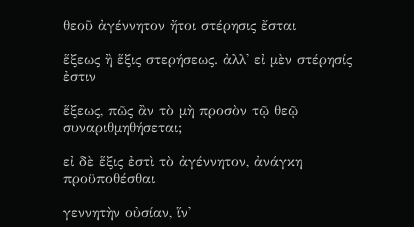θεοῦ ἀγέννητον ἤτοι στέρησις ἔσται

ἕξεως ἢ ἕξις στερήσεως. ἀλλ' εἰ μὲν στέρησίς ἐστιν

ἕξεως, πῶς ἂν τὸ μὴ προσὸν τῷ θεῷ συναριθμηθήσεται;

εἰ δὲ ἕξις ἐστὶ τὸ ἀγέννητον, ἀνάγκη προϋποθέσθαι

γεννητὴν οὐσίαν, ἵν'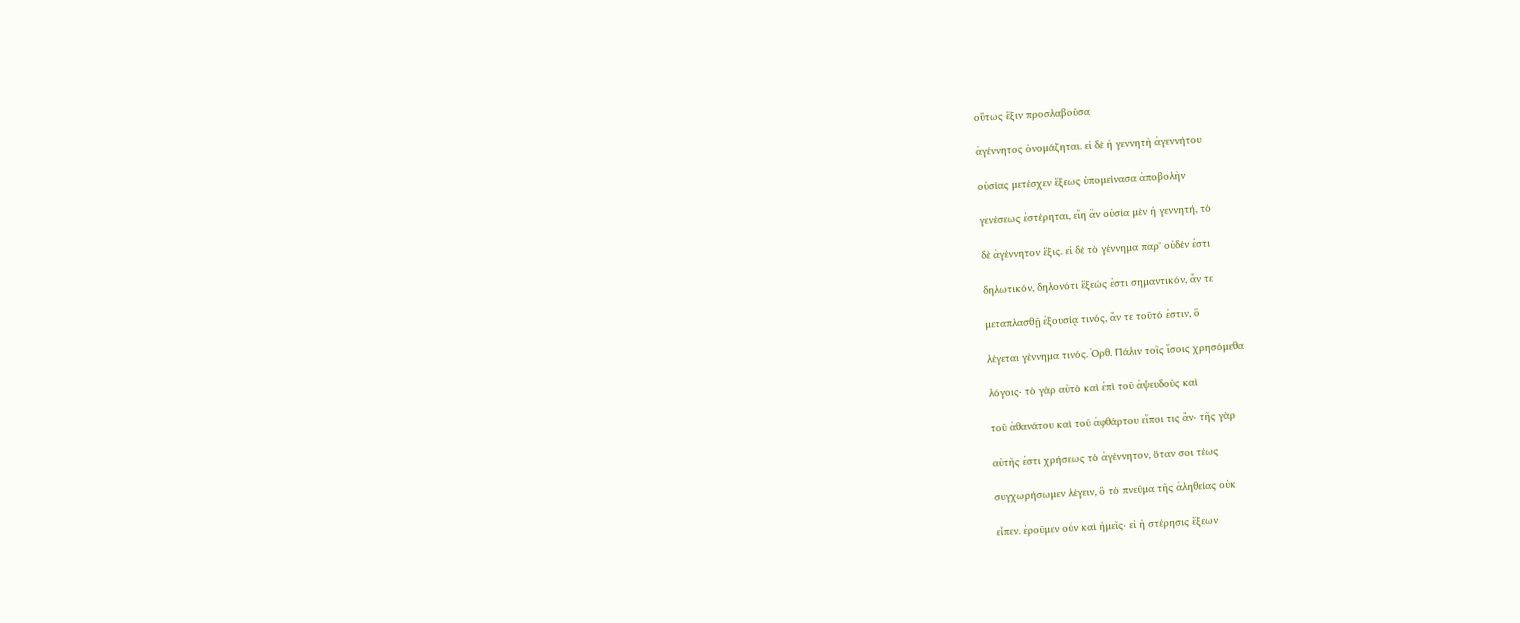οὕτως ἕξιν προσλαβοῦσα

ἀγέννητος ὀνομάζηται. εἰ δὲ ἡ γεννητὴ ἀγεννήτου

οὐσίας μετέσχεν ἕξεως ὑπομείνασα ἀποβολὴν

γενέσεως ἐστέρηται, εἴη ἂν οὐσία μὲν ἡ γεννητή, τὸ

δὲ ἀγέννητον ἕξις. εἰ δὲ τὸ γέννημα παρ' οὐδέν ἐστι

δηλωτικόν, δηλονότι ἕξεώς ἐστι σημαντικόν, ἄν τε

μεταπλασθῇ ἐξουσίᾳ τινός, ἄν τε τοῦτό ἐστιν, ὃ

λέγεται γέννημα τινός. Ὀρθ. Πάλιν τοῖς ἴσοις χρησόμεθα

λόγοις· τὸ γὰρ αὐτὸ καὶ ἐπὶ τοῦ ἀψευδοῦς καὶ

τοῦ ἀθανάτου καὶ τοῦ ἀφθάρτου εἴποι τις ἄν· τῆς γὰρ

αὐτῆς ἐστι χρήσεως τὸ ἀγέννητον, ὅταν σοι τέως

συγχωρήσωμεν λέγειν, ὃ τὸ πνεῦμα τῆς ἀληθείας οὐκ

εἶπεν. ἐροῦμεν οὖν καὶ ἡμεῖς· εἰ ἡ στέρησις ἕξεων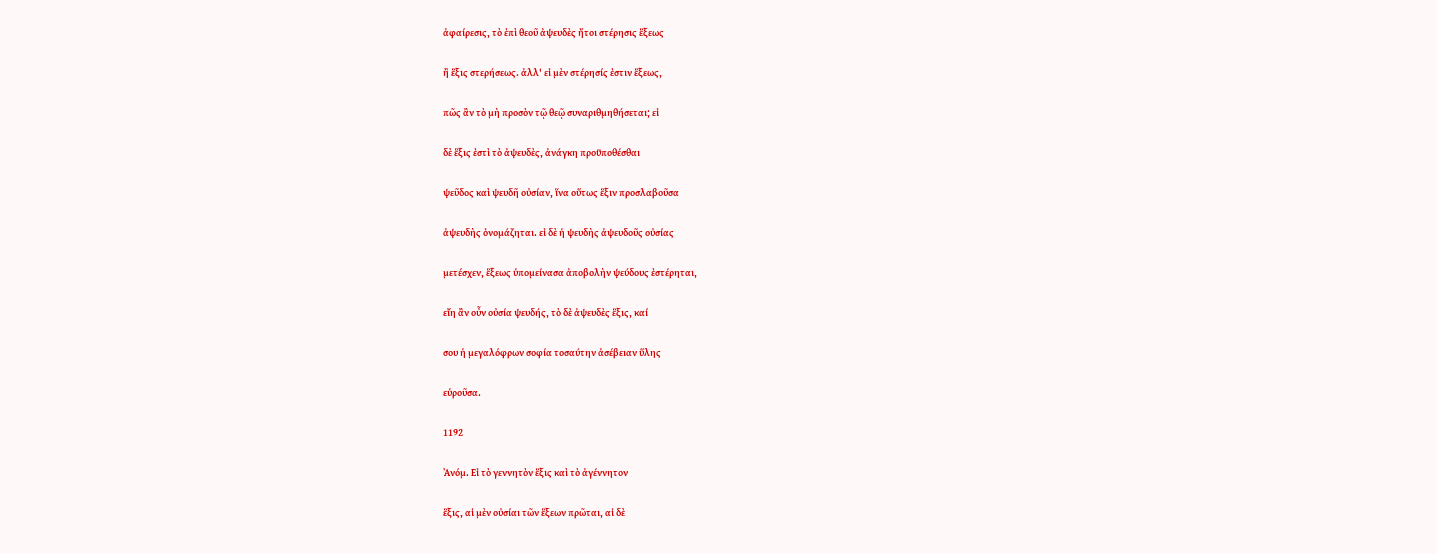ἀφαίρεσις, τὸ ἐπὶ θεοῦ ἀψευδὲς ἤτοι στέρησις ἕξεως

ἢ ἕξις στερήσεως. ἀλλ' εἰ μὲν στέρησίς ἐστιν ἕξεως,

πῶς ἂν τὸ μὴ προσὸν τῷ θεῷ συναριθμηθήσεται; εἰ

δὲ ἕξις ἐστὶ τὸ ἀψευδὲς, ἀνάγκη προϋποθέσθαι

ψεῦδος καὶ ψευδῆ οὐσίαν, ἵνα οὕτως ἕξιν προσλαβοῦσα

ἀψευδὴς ὀνομάζηται. εἰ δὲ ἡ ψευδὴς ἀψευδοῦς οὐσίας

μετέσχεν, ἕξεως ὑπομείνασα ἀποβολὴν ψεύδους ἐστέρηται,

εἴη ἂν οὖν οὐσία ψευδής, τὸ δὲ ἀψευδὲς ἕξις, καί

σου ἡ μεγαλόφρων σοφία τοσαύτην ἀσέβειαν ὕλης

εὑροῦσα.

1192

Ἀνόμ. Εἰ τὸ γεννητὸν ἕξις καὶ τὸ ἀγέννητον

ἕξις, αἱ μὲν οὐσίαι τῶν ἕξεων πρῶται, αἱ δὲ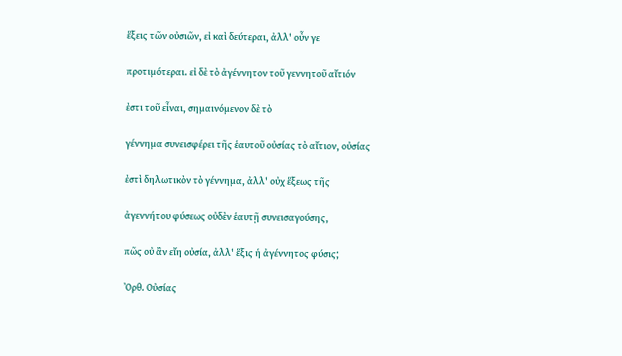ἕξεις τῶν οὐσιῶν, εἰ καὶ δεύτεραι, ἀλλ' οὖν γε

προτιμότεραι. εἰ δὲ τὸ ἀγέννητον τοῦ γεννητοῦ αἴτιόν

ἐστι τοῦ εἶναι, σημαινόμενον δὲ τὸ

γέννημα συνεισφέρει τῆς ἑαυτοῦ οὐσίας τὸ αἴτιον, οὐσίας

ἐστὶ δηλωτικὸν τὸ γέννημα, ἀλλ' οὐχ ἕξεως τῆς

ἀγεννήτου φύσεως οὐδὲν ἑαυτῇ συνεισαγούσης,

πῶς οὐ ἂν εἴη οὐσία, ἀλλ' ἕξις ἡ ἀγέννητος φύσις;

Ὀρθ. Οὐσίας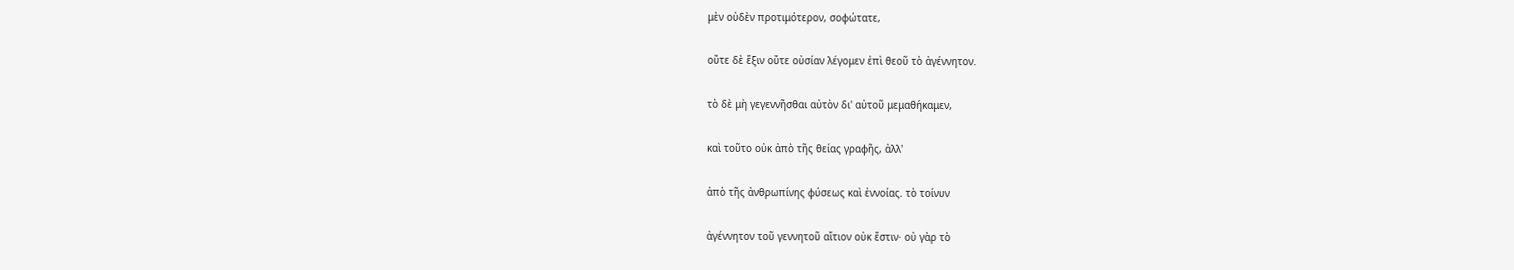μὲν οὐδὲν προτιμότερον, σοφώτατε,

οὔτε δὲ ἕξιν οὔτε οὐσίαν λέγομεν ἐπὶ θεοῦ τὸ ἀγέννητον.

τὸ δὲ μὴ γεγεννῆσθαι αὐτὸν δι' αὐτοῦ μεμαθήκαμεν,

καὶ τοῦτο οὐκ ἀπὸ τῆς θείας γραφῆς, ἀλλ'

ἀπὸ τῆς ἀνθρωπίνης φύσεως καὶ ἐννοίας. τὸ τοίνυν

ἀγέννητον τοῦ γεννητοῦ αἴτιον οὐκ ἔστιν· οὐ γὰρ τὸ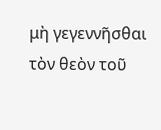μὴ γεγεννῆσθαι τὸν θεὸν τοῦ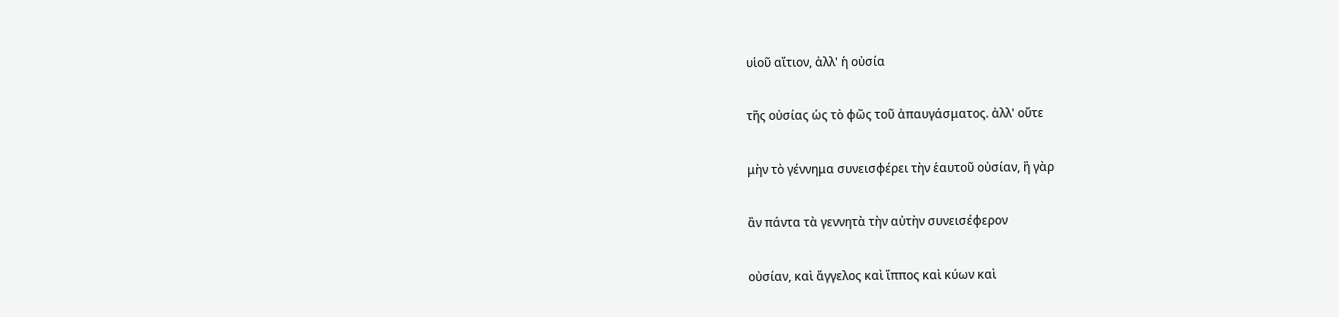υἱοῦ αἴτιον, ἀλλ' ἡ οὐσία

τῆς οὐσίας ὡς τὸ φῶς τοῦ ἀπαυγάσματος. ἀλλ' οὔτε

μὴν τὸ γέννημα συνεισφέρει τὴν ἑαυτοῦ οὐσίαν, ἢ γὰρ

ἂν πάντα τὰ γεννητὰ τὴν αὐτὴν συνεισέφερον

οὐσίαν, καὶ ἄγγελος καὶ ἵππος καὶ κύων καὶ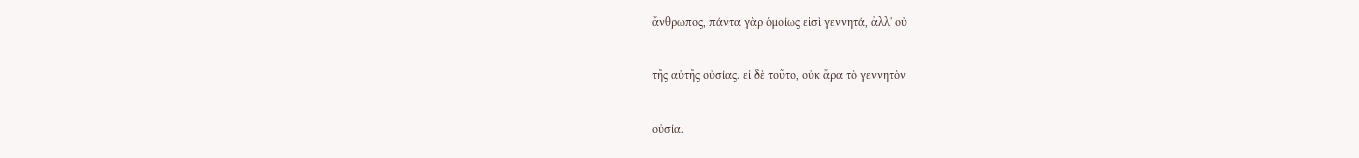ἄνθρωπος, πάντα γὰρ ὁμοίως εἰσὶ γεννητά, ἀλλ' οὐ

τῆς αὐτῆς οὐσίας. εἰ δὲ τοῦτο, οὐκ ἄρα τὸ γεννητὸν

οὐσία.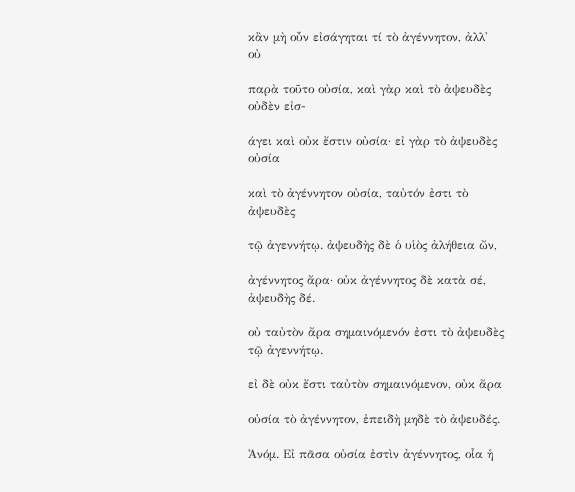κἂν μὴ οὖν εἰσάγηται τί τὸ ἀγέννητον, ἀλλ' οὐ

παρὰ τοῦτο οὐσία, καὶ γὰρ καὶ τὸ ἀψευδὲς οὐδὲν εἰσ-

άγει καὶ οὐκ ἔστιν οὐσία· εἰ γὰρ τὸ ἀψευδὲς οὐσία

καὶ τὸ ἀγέννητον οὐσία, ταὐτόν ἐστι τὸ ἀψευδὲς

τῷ ἀγεννήτῳ. ἀψευδὴς δὲ ὁ υἱὸς ἀλήθεια ὤν,

ἀγέννητος ἄρα· οὐκ ἀγέννητος δὲ κατὰ σέ, ἀψευδὴς δέ.

οὐ ταὐτὸν ἄρα σημαινόμενόν ἐστι τὸ ἀψευδὲς τῷ ἀγεννήτῳ.

εἰ δὲ οὐκ ἔστι ταὐτὸν σημαινόμενον, οὐκ ἄρα

οὐσία τὸ ἀγέννητον, ἐπειδὴ μηδὲ τὸ ἀψευδές.

Ἀνόμ. Εἰ πᾶσα οὐσία ἐστὶν ἀγέννητος, οἷα ἡ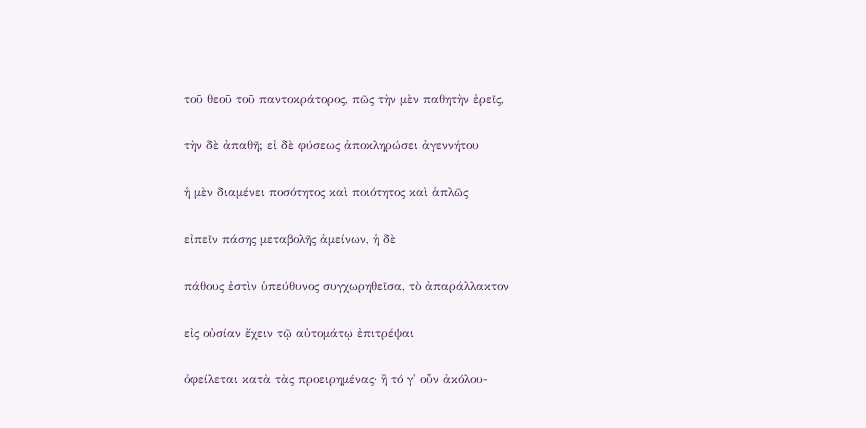τοῦ θεοῦ τοῦ παντοκράτορος, πῶς τὴν μὲν παθητὴν ἐρεῖς,

τὴν δὲ ἀπαθῆ; εἰ δὲ φύσεως ἀποκληρώσει ἀγεννήτου

ἡ μὲν διαμένει ποσότητος καὶ ποιότητος καὶ ἁπλῶς

εἰπεῖν πάσης μεταβολῆς ἀμείνων, ἡ δὲ

πάθους ἐστὶν ὑπεύθυνος συγχωρηθεῖσα, τὸ ἀπαράλλακτον

εἰς οὐσίαν ἔχειν τῷ αὐτομάτῳ ἐπιτρέψαι

ὀφείλεται κατὰ τὰς προειρημένας· ἢ τό γ' οὖν ἀκόλου-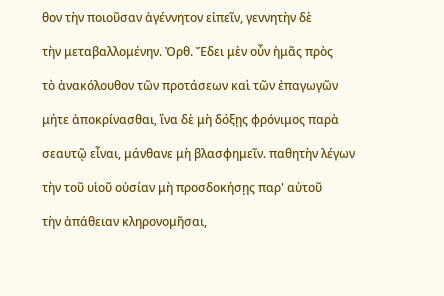θον τὴν ποιοῦσαν ἀγέννητον εἰπεῖν, γεννητὴν δὲ

τὴν μεταβαλλομένην. Ὀρθ. Ἔδει μὲν οὖν ἡμᾶς πρὸς

τὸ ἀνακόλουθον τῶν προτάσεων καὶ τῶν ἐπαγωγῶν

μήτε ἀποκρίνασθαι, ἵνα δὲ μὴ δόξῃς φρόνιμος παρὰ

σεαυτῷ εἶναι, μάνθανε μὴ βλασφημεῖν. παθητὴν λέγων

τὴν τοῦ υἱοῦ οὐσίαν μὴ προσδοκήσῃς παρ' αὐτοῦ

τὴν ἀπάθειαν κληρονομῆσαι,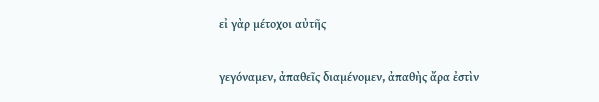εἰ γὰρ μέτοχοι αὐτῆς

γεγόναμεν, ἀπαθεῖς διαμένομεν, ἀπαθὴς ἄρα ἐστὶν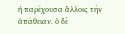ἡ παρέχουσα ἄλλοις τὴν ἀπάθειαν. ὁ δὲ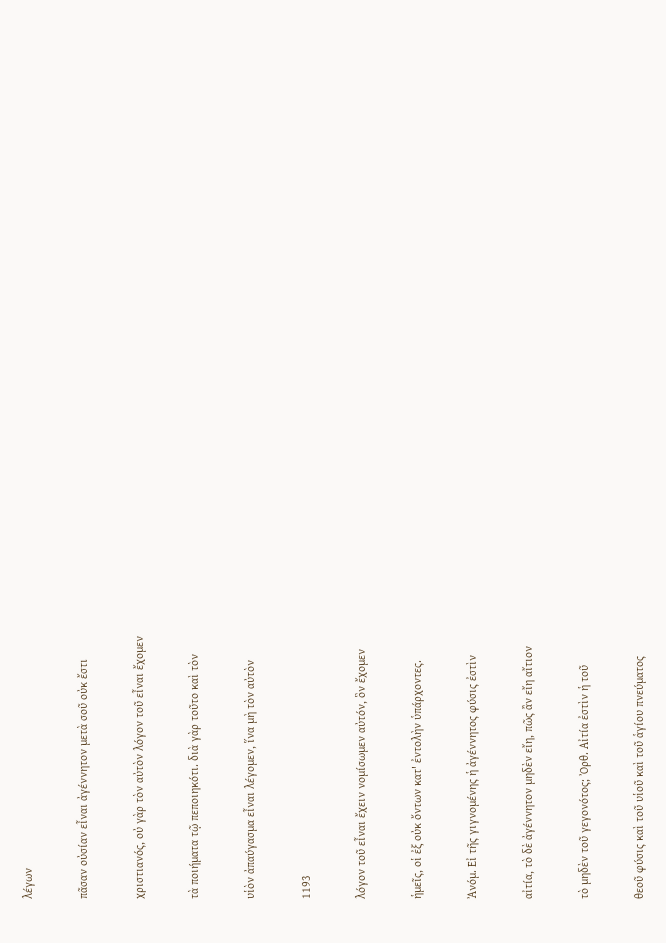λέγων

πᾶσαν οὐσίαν εἶναι ἀγέννητον μετὰ σοῦ οὐκ ἔστι

χριστιανός, οὐ γὰρ τὸν αὐτὸν λόγον τοῦ εἶναι ἔχομεν

τὰ ποιήματα τῷ πεποιηκότι. διὰ γὰρ τοῦτο καὶ τὸν

υἱὸν ἀπαύγασμα εἶναι λέγομεν, ἵνα μὴ τὸν αὐτὸν

1193

λόγον τοῦ εἶναι ἔχειν νομίσωμεν αὐτόν, ὃν ἔχομεν

ἡμεῖς, οἱ ἐξ οὐκ ὄντων κατ' ἐντολὴν ὑπάρχοντες.

Ἀνόμ. Εἰ τῆς γιγνομένης ἡ ἀγέννητος φύσις ἐστὶν

αἰτία, τὸ δὲ ἀγέννητον μηδὲν εἴη, πῶς ἂν εἴη αἴτιον

τὸ μηδὲν τοῦ γεγονότος; Ὀρθ. Αἰτία ἐστὶν ἡ τοῦ

θεοῦ φύσις καὶ τοῦ υἱοῦ καὶ τοῦ ἁγίου πνεύματος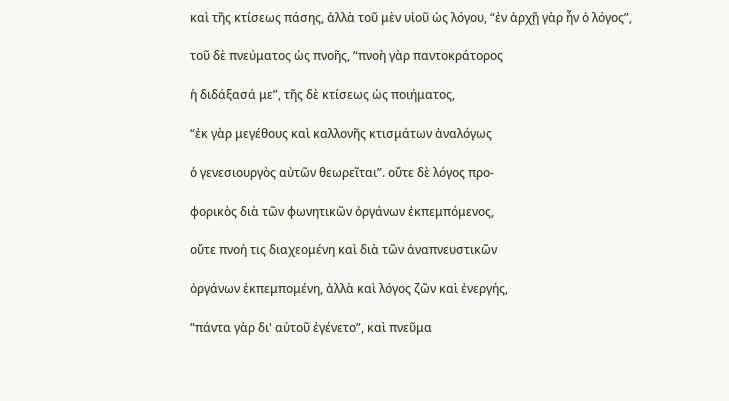καὶ τῆς κτίσεως πάσης, ἀλλὰ τοῦ μὲν υἱοῦ ὡς λόγου, “ἐν ἀρχῇ γὰρ ἦν ὁ λόγος”,

τοῦ δὲ πνεύματος ὡς πνοῆς, “πνοὴ γὰρ παντοκράτορος

ἡ διδάξασά με”, τῆς δὲ κτίσεως ὡς ποιήματος,

“ἐκ γὰρ μεγέθους καὶ καλλονῆς κτισμάτων ἀναλόγως

ὁ γενεσιουργὸς αὐτῶν θεωρεῖται”. οὔτε δὲ λόγος προ-

φορικὸς διὰ τῶν φωνητικῶν ὀργάνων ἐκπεμπόμενος,

οὔτε πνοή τις διαχεομένη καὶ διὰ τῶν ἀναπνευστικῶν

ὀργάνων ἐκπεμπομένη, ἀλλὰ καὶ λόγος ζῶν καὶ ἐνεργής,

“πάντα γὰρ δι' αὐτοῦ ἐγένετο”, καὶ πνεῦμα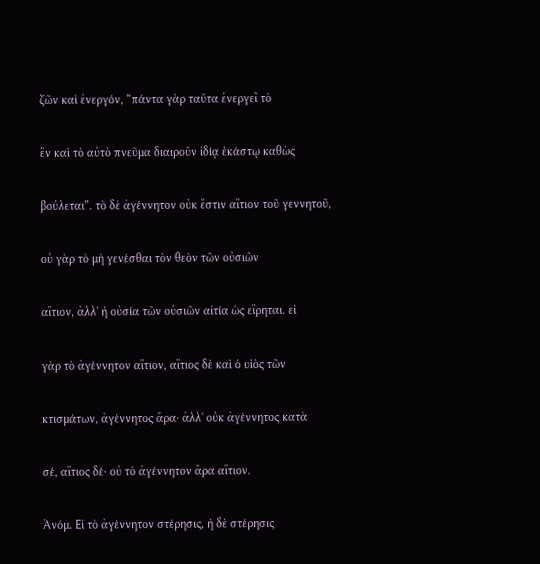ζῶν καὶ ἐνεργόν, “πάντα γὰρ ταῦτα ἐνεργεῖ τὸ

ἓν καὶ τὸ αὐτὸ πνεῦμα διαιροῦν ἰδίᾳ ἑκάστῳ καθὼς

βούλεται”. τὸ δὲ ἀγέννητον οὐκ ἔστιν αἴτιον τοῦ γεννητοῦ,

οὐ γὰρ τὸ μὴ γενέσθαι τὸν θεὸν τῶν οὐσιῶν

αἴτιον, ἀλλ' ἡ οὐσία τῶν οὐσιῶν αἰτία ὡς εἴρηται. εἰ

γὰρ τὸ ἀγέννητον αἴτιον, αἴτιος δὲ καὶ ὁ υἱὸς τῶν

κτισμάτων, ἀγέννητος ἄρα· ἀλλ' οὐκ ἀγέννητος κατὰ

σέ, αἴτιος δέ· οὐ τὸ ἀγέννητον ἄρα αἴτιον.

Ἀνόμ. Εἰ τὸ ἀγέννητον στέρησις, ἡ δὲ στέρησις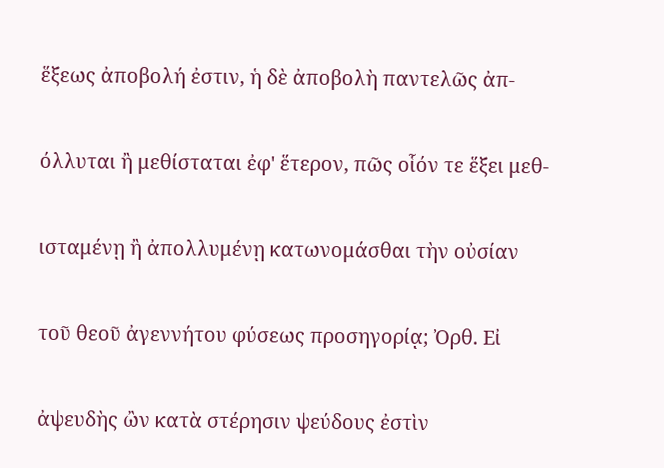ἕξεως ἀποβολή ἐστιν, ἡ δὲ ἀποβολὴ παντελῶς ἀπ-

όλλυται ἢ μεθίσταται ἐφ' ἕτερον, πῶς οἷόν τε ἕξει μεθ-

ισταμένῃ ἢ ἀπολλυμένῃ κατωνομάσθαι τὴν οὐσίαν

τοῦ θεοῦ ἀγεννήτου φύσεως προσηγορίᾳ; Ὀρθ. Εἰ

ἀψευδὴς ὢν κατὰ στέρησιν ψεύδους ἐστὶν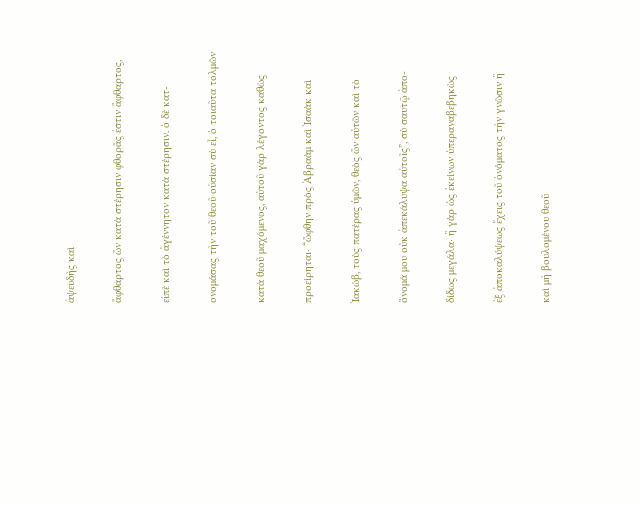ἀψευδὴς καὶ

ἄφθαρτος ὢν κατὰ στέρησιν φθορᾶς ἐστιν ἄφθαρτος,

εἰπὲ καὶ τὸ ἀγέννητον κατὰ στέρησιν. ὁ δὲ κατ-

ονομάσας τὴν τοῦ θεοῦ οὐσίαν σὺ εἶ, ὁ τοιαῦτα τολμῶν

κατὰ θεοῦ μαχόμενος, αὐτοῦ γὰρ λέγοντος καθὼς

προείρηται· “ὤφθην πρὸς Ἀβραὰμ καὶ Ἰσαὰκ καὶ

Ἰακώβ, τοὺς πατέρας ὑμῶν, θεὸς ὢν αὐτῶν καὶ τὸ

ὄνομά μου οὐκ ἀπεκάλυψα αὐτοῖς”, σὺ σαυτῷ ἀπο-

δίδως μεγάλα· ἢ γὰρ ὡς ἐκείνων ὑπεραναβεβηκὼς

ἐξ ἀποκαλύψεως ἔχεις τοῦ ὀνόματος τὴν γνῶσιν ἢ

καὶ μὴ βουλομένου θεοῦ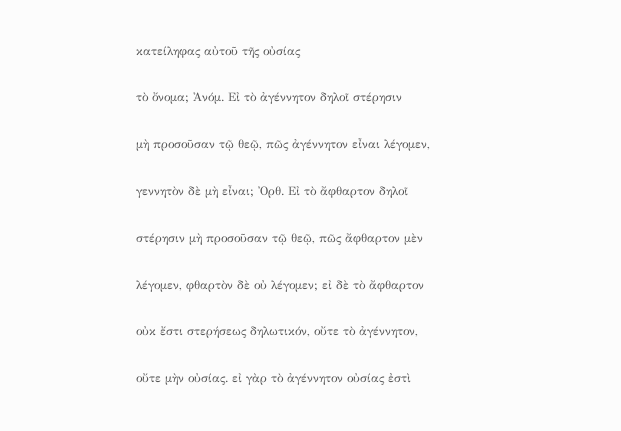κατείληφας αὐτοῦ τῆς οὐσίας

τὸ ὄνομα; Ἀνόμ. Εἰ τὸ ἀγέννητον δηλοῖ στέρησιν

μὴ προσοῦσαν τῷ θεῷ, πῶς ἀγέννητον εἶναι λέγομεν,

γεννητὸν δὲ μὴ εἶναι; Ὀρθ. Εἰ τὸ ἄφθαρτον δηλοῖ

στέρησιν μὴ προσοῦσαν τῷ θεῷ, πῶς ἄφθαρτον μὲν

λέγομεν, φθαρτὸν δὲ οὐ λέγομεν; εἰ δὲ τὸ ἄφθαρτον

οὐκ ἔστι στερήσεως δηλωτικόν, οὔτε τὸ ἀγέννητον,

οὔτε μὴν οὐσίας. εἰ γὰρ τὸ ἀγέννητον οὐσίας ἐστὶ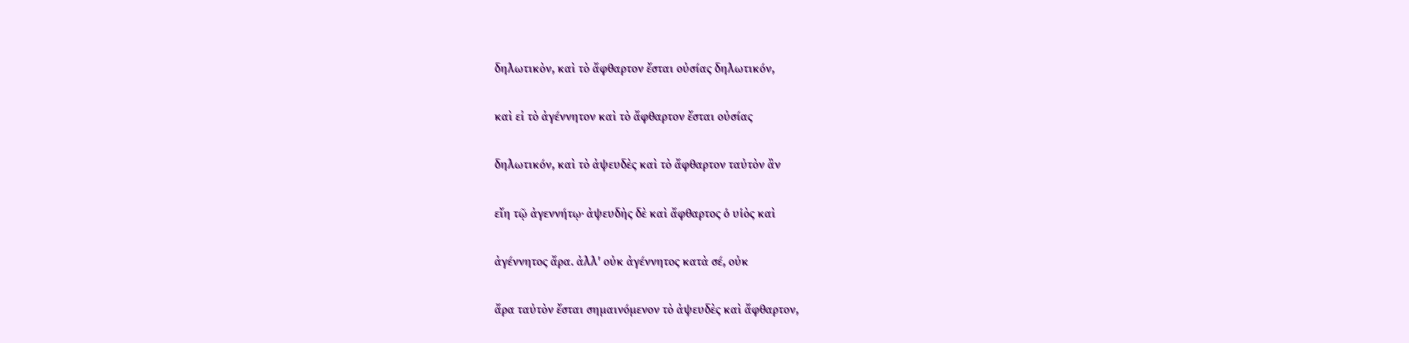δηλωτικὸν, καὶ τὸ ἄφθαρτον ἔσται οὐσίας δηλωτικόν,

καὶ εἰ τὸ ἀγέννητον καὶ τὸ ἄφθαρτον ἔσται οὐσίας

δηλωτικόν, καὶ τὸ ἀψευδὲς καὶ τὸ ἄφθαρτον ταὐτὸν ἂν

εἴη τῷ ἀγεννήτῳ· ἀψευδὴς δὲ καὶ ἄφθαρτος ὁ υἱὸς καὶ

ἀγέννητος ἄρα. ἀλλ' οὐκ ἀγέννητος κατὰ σέ, οὐκ

ἄρα ταὐτὸν ἔσται σημαινόμενον τὸ ἀψευδὲς καὶ ἄφθαρτον,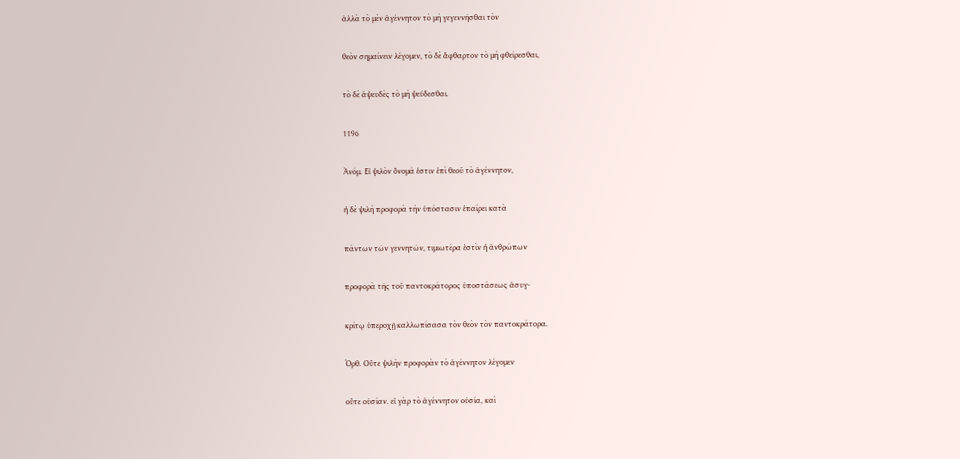ἀλλὰ τὸ μὲν ἀγέννητον τὸ μὴ γεγεννῆσθαι τὸν

θεὸν σημαίνειν λέγομεν, τὸ δὲ ἄφθαρτον τὸ μὴ φθείρεσθαι,

τὸ δὲ ἀψευδὲς τὸ μὴ ψεύδεσθαι.

1196

Ἀνόμ. Εἰ ψιλὸν ὄνομά ἐστιν ἐπὶ θεοῦ τὸ ἀγέννητον,

ἡ δὲ ψιλὴ προφορὰ τὴν ὑπόστασιν ἐπαίρει κατὰ

πάντων τῶν γεννητῶν, τιμιωτέρα ἐστὶν ἡ ἀνθρώπων

προφορὰ τῆς τοῦ παντοκράτορος ὑποστάσεως ἀσυγ-

κρίτῳ ὑπεροχῇ καλλωπίσασα τὸν θεὸν τὸν παντοκράτορα.

Ὀρθ. Οὔτε ψιλὴν προφορὰν τὸ ἀγέννητον λέγομεν

οὔτε οὐσίαν. εἰ γὰρ τὸ ἀγέννητον οὐσία, καὶ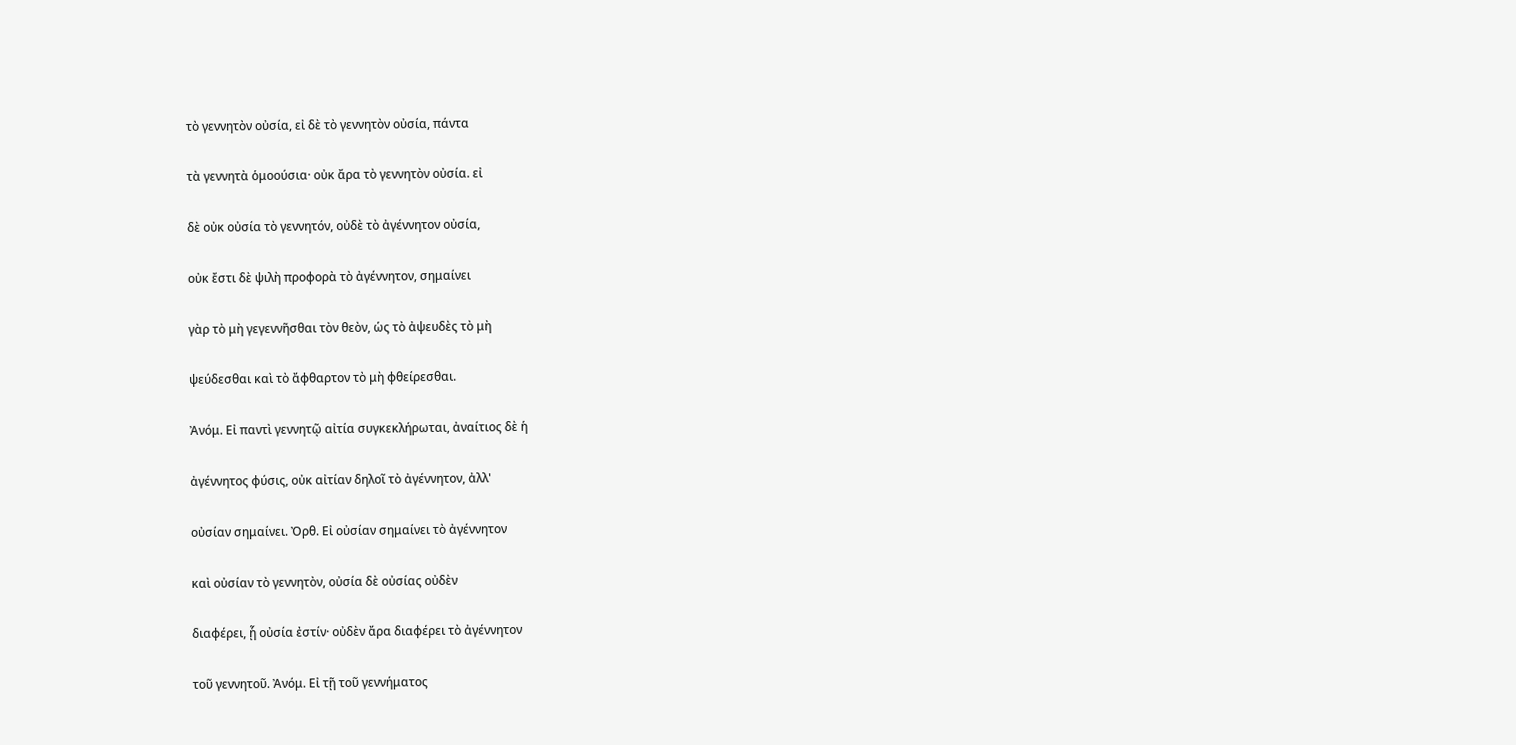τὸ γεννητὸν οὐσία, εἰ δὲ τὸ γεννητὸν οὐσία, πάντα

τὰ γεννητὰ ὁμοούσια· οὐκ ἄρα τὸ γεννητὸν οὐσία. εἰ

δὲ οὐκ οὐσία τὸ γεννητόν, οὐδὲ τὸ ἀγέννητον οὐσία,

οὐκ ἔστι δὲ ψιλὴ προφορὰ τὸ ἀγέννητον, σημαίνει

γὰρ τὸ μὴ γεγεννῆσθαι τὸν θεὸν, ὡς τὸ ἀψευδὲς τὸ μὴ

ψεύδεσθαι καὶ τὸ ἄφθαρτον τὸ μὴ φθείρεσθαι.

Ἀνόμ. Εἰ παντὶ γεννητῷ αἰτία συγκεκλήρωται, ἀναίτιος δὲ ἡ

ἀγέννητος φύσις, οὐκ αἰτίαν δηλοῖ τὸ ἀγέννητον, ἀλλ'

οὐσίαν σημαίνει. Ὀρθ. Εἰ οὐσίαν σημαίνει τὸ ἀγέννητον

καὶ οὐσίαν τὸ γεννητὸν, οὐσία δὲ οὐσίας οὐδὲν

διαφέρει, ᾗ οὐσία ἐστίν· οὐδὲν ἄρα διαφέρει τὸ ἀγέννητον

τοῦ γεννητοῦ. Ἀνόμ. Εἰ τῇ τοῦ γεννήματος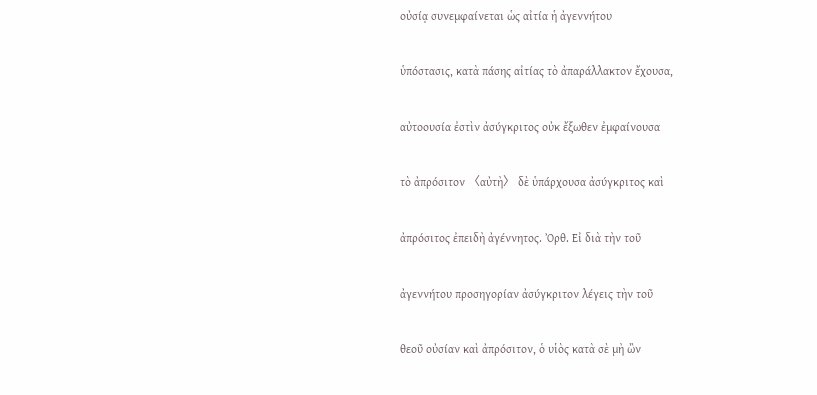οὐσίᾳ συνεμφαίνεται ὡς αἰτία ἡ ἀγεννήτου

ὑπόστασις, κατὰ πάσης αἰτίας τὸ ἀπαράλλακτον ἔχουσα,

αὐτοουσία ἐστὶν ἀσύγκριτος οὐκ ἔξωθεν ἐμφαίνουσα

τὸ ἀπρόσιτον 〈αὐτὴ〉 δὲ ὑπάρχουσα ἀσύγκριτος καὶ

ἀπρόσιτος ἐπειδὴ ἀγέννητος. Ὀρθ. Εἰ διὰ τὴν τοῦ

ἀγεννήτου προσηγορίαν ἀσύγκριτον λέγεις τὴν τοῦ

θεοῦ οὐσίαν καὶ ἀπρόσιτον, ὁ υἱὸς κατὰ σὲ μὴ ὢν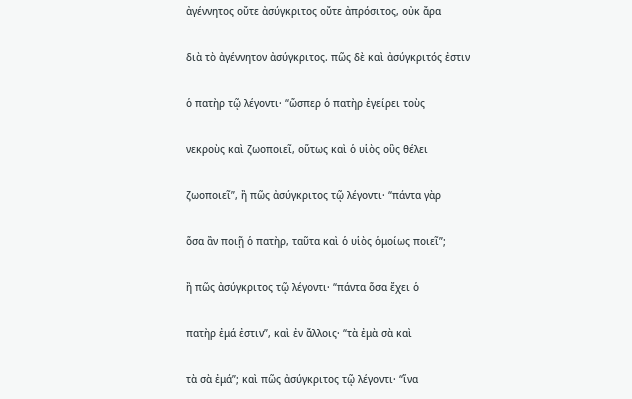ἀγέννητος οὔτε ἀσύγκριτος οὔτε ἀπρόσιτος, οὐκ ἄρα

διὰ τὸ ἀγέννητον ἀσύγκριτος. πῶς δὲ καὶ ἀσύγκριτός ἐστιν

ὁ πατὴρ τῷ λέγοντι· “ὥσπερ ὁ πατὴρ ἐγείρει τοὺς

νεκροὺς καὶ ζωοποιεῖ, οὕτως καὶ ὁ υἱὸς οὓς θέλει

ζωοποιεῖ”, ἢ πῶς ἀσύγκριτος τῷ λέγοντι· “πάντα γὰρ

ὅσα ἂν ποιῇ ὁ πατὴρ, ταῦτα καὶ ὁ υἱὸς ὁμοίως ποιεῖ”;

ἢ πῶς ἀσύγκριτος τῷ λέγοντι· “πάντα ὅσα ἔχει ὁ

πατὴρ ἐμά ἐστιν”, καὶ ἐν ἄλλοις· “τὰ ἐμὰ σὰ καὶ

τὰ σὰ ἐμά”; καὶ πῶς ἀσύγκριτος τῷ λέγοντι· “ἵνα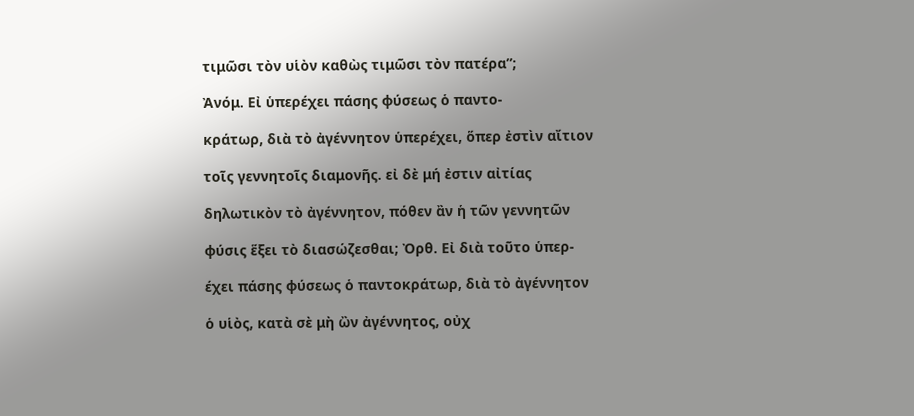τιμῶσι τὸν υἱὸν καθὼς τιμῶσι τὸν πατέρα”;

Ἀνόμ. Εἰ ὑπερέχει πάσης φύσεως ὁ παντο-

κράτωρ, διὰ τὸ ἀγέννητον ὑπερέχει, ὅπερ ἐστὶν αἴτιον

τοῖς γεννητοῖς διαμονῆς. εἰ δὲ μή ἐστιν αἰτίας

δηλωτικὸν τὸ ἀγέννητον, πόθεν ἂν ἡ τῶν γεννητῶν

φύσις ἕξει τὸ διασώζεσθαι; Ὀρθ. Εἰ διὰ τοῦτο ὑπερ-

έχει πάσης φύσεως ὁ παντοκράτωρ, διὰ τὸ ἀγέννητον

ὁ υἱὸς, κατὰ σὲ μὴ ὢν ἀγέννητος, οὐχ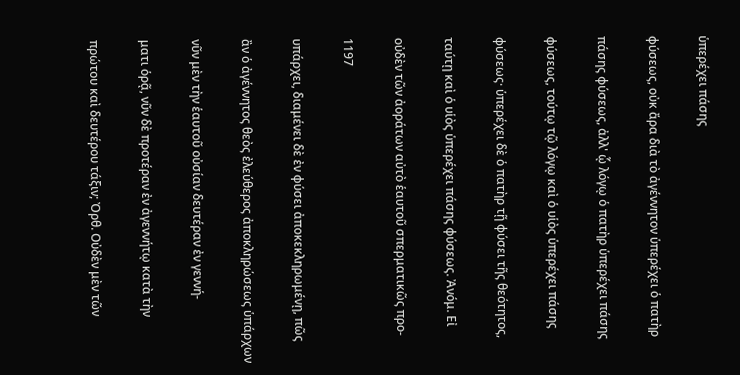ὑπερέχει πάσης

φύσεως, οὐκ ἄρα διὰ τὸ ἀγέννητον ὑπερέχει ὁ πατὴρ

πάσης φύσεως, ἀλλ' ᾧ λόγῳ ὁ πατὴρ ὑπερέχει πάσης

φύσεως, τούτῳ τῷ λόγῳ καὶ ὁ υἱὸς ὑπερέχει πάσης

φύσεως· ὑπερέχει δὲ ὁ πατὴρ τῇ φύσει τῆς θεότητος,

ταύτῃ καὶ ὁ υἱὸς ὑπερέχει πάσης φύσεως. Ἀνόμ. Εἰ

οὐδὲν τῶν ἀοράτων αὐτὸ ἑαυτοῦ σπερματικῶς προ-

1197

υπάρχει, διαμένει δὲ ἐν φύσει ἀποκεκληρωμένῃ, πῶς

ἂν ὁ ἀγέννητος θεὸς ἐλεύθερος ἀποκληρώσεως ὑπάρχων

νῦν μὲν τὴν ἑαυτοῦ οὐσίαν δευτέραν ἐν γεννή-

ματι ὁρᾷ, νῦν δὲ προτέραν ἐν ἀγεννήτῳ κατὰ τὴν

πρώτου καὶ δευτέρου τάξιν; Ὀρθ. Οὐδὲν μὲν τῶν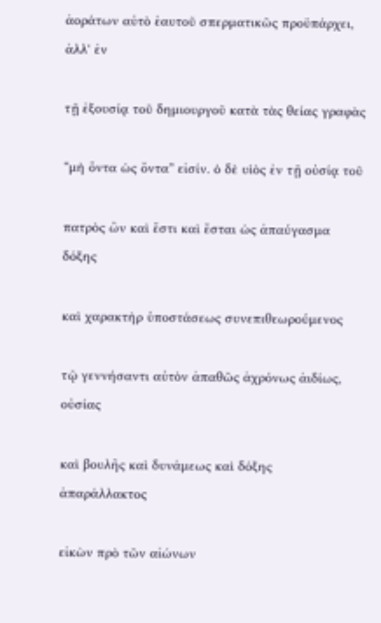ἀοράτων αὐτὸ ἑαυτοῦ σπερματικῶς προϋπάρχει, ἀλλ' ἐν

τῇ ἐξουσίᾳ τοῦ δημιουργοῦ κατὰ τὰς θείας γραφὰς

“μὴ ὄντα ὡς ὄντα” εἰσίν. ὁ δὲ υἱὸς ἐν τῇ οὐσίᾳ τοῦ

πατρὸς ὢν καὶ ἔστι καὶ ἔσται ὡς ἀπαύγασμα δόξης

καὶ χαρακτὴρ ὑποστάσεως συνεπιθεωρούμενος

τῷ γεννήσαντι αὐτὸν ἀπαθῶς ἀχρόνως ἀιδίως, οὐσίας

καὶ βουλῆς καὶ δυνάμεως καὶ δόξης ἀπαράλλακτος

εἰκὼν πρὸ τῶν αἰώνων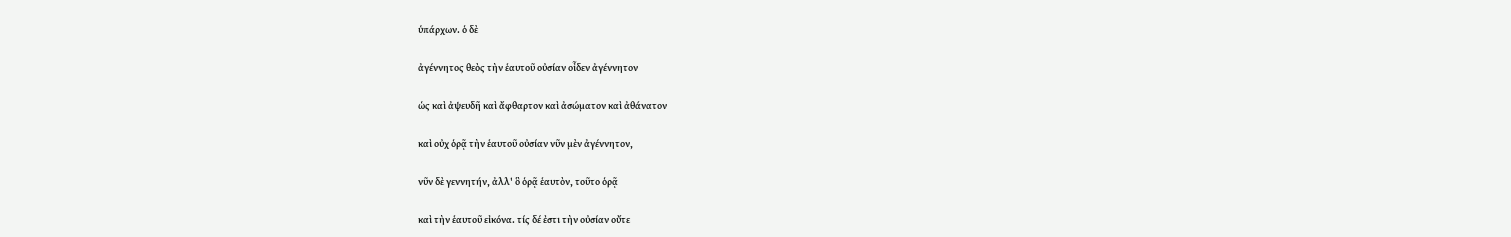ὑπάρχων. ὁ δὲ

ἀγέννητος θεὸς τὴν ἑαυτοῦ οὐσίαν οἶδεν ἀγέννητον

ὡς καὶ ἀψευδῆ καὶ ἄφθαρτον καὶ ἀσώματον καὶ ἀθάνατον

καὶ οὐχ ὁρᾷ τὴν ἑαυτοῦ οὐσίαν νῦν μὲν ἀγέννητον,

νῦν δὲ γεννητήν, ἀλλ' ὃ ὁρᾷ ἑαυτὸν, τοῦτο ὁρᾷ

καὶ τὴν ἑαυτοῦ εἰκόνα. τίς δέ ἐστι τὴν οὐσίαν οὔτε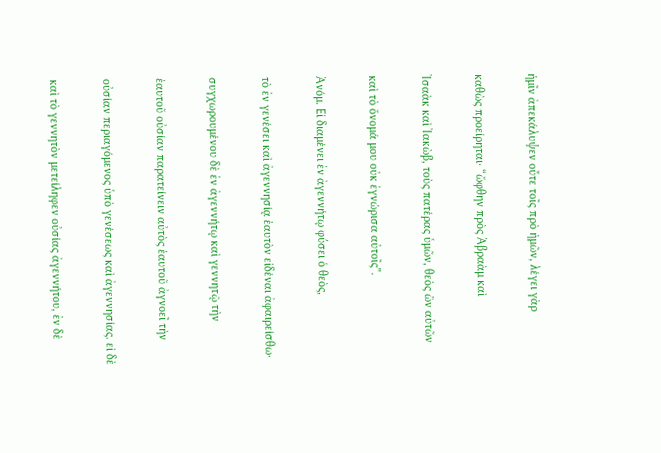ἡμῖν ἀπεκάλυψεν οὔτε τοῖς πρὸ ἡμῶν, λέγει γὰρ

καθὼς προείρηται· “ὤφθην πρὸς Ἀβραὰμ καὶ

Ἰσαὰκ καὶ Ἰακὼβ, τοὺς πατέρας ὑμῶν, θεὸς ὢν αὐτῶν

καὶ τὸ ὄνομά μου οὐκ ἐγνώρισα αὐτοῖς”.

Ἀνόμ. Εἰ διαμένει ἐν ἀγεννήτῳ φύσει ὁ θεὸς,

τὸ ἐν γενέσει καὶ ἀγεννησίᾳ ἑαυτὸν εἰδέναι ἀφαιρείσθω·

συγχωρουμένου δὲ ἐν ἀγεννήτῳ καὶ γεννητῷ τὴν

ἑαυτοῦ οὐσίαν παρατείνειν αὐτὸς ἑαυτοῦ ἀγνοεῖ τὴν

οὐσίαν περιαγόμενος ὑπὸ γενέσεως καὶ ἀγεννησίας. εἰ δὲ

καὶ τὸ γεννητὸν μετείληφεν οὐσίας ἀγεννήτου, ἐν δὲ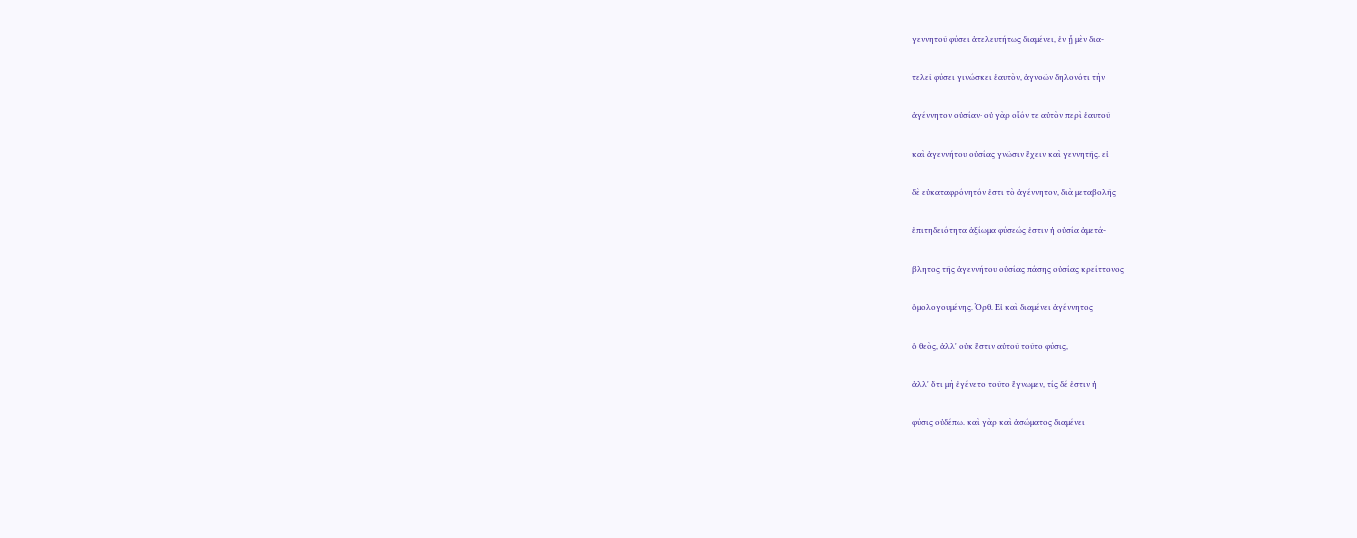γεννητοῦ φύσει ἀτελευτήτως διαμένει, ἐν ᾗ μὲν δια-

τελεῖ φύσει γινώσκει ἑαυτὸν, ἀγνοῶν δηλονότι τὴν

ἀγέννητον οὐσίαν· οὐ γὰρ οἷόν τε αὐτὸν περὶ ἑαυτοῦ

καὶ ἀγεννήτου οὐσίας γνῶσιν ἔχειν καὶ γεννητῆς. εἰ

δὲ εὐκαταφρόνητόν ἐστι τὸ ἀγέννητον, διὰ μεταβολῆς

ἐπιτηδειότητα ἀξίωμα φύσεώς ἐστιν ἡ οὐσία ἀμετά-

βλητος τῆς ἀγεννήτου οὐσίας πάσης οὐσίας κρείττονος

ὁμολογουμένης. Ὀρθ. Εἰ καὶ διαμένει ἀγέννητος

ὁ θεὸς, ἀλλ' οὐκ ἔστιν αὐτοῦ τοῦτο φύσις,

ἀλλ' ὅτι μὴ ἐγένετο τοῦτο ἔγνωμεν, τίς δέ ἐστιν ἡ

φύσις οὐδέπω. καὶ γὰρ καὶ ἀσώματος διαμένει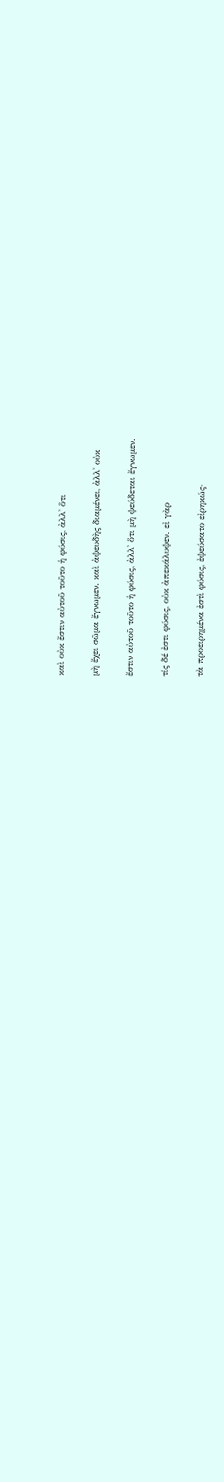καὶ οὐκ ἔστιν αὐτοῦ τοῦτο ἡ φύσις, ἀλλ' ὅτι

μὴ ἔχει σῶμα ἔγνωμεν. καὶ ἀψευδὴς διαμένει, ἀλλ' οὐκ

ἔστιν αὐτοῦ τοῦτο ἡ φύσις, ἀλλ' ὅτι μὴ ψεύδεται ἔγνωμεν.

τίς δέ ἐστι φύσις, οὐκ ἀπεκάλυψεν. εἰ γὰρ

τὰ προειρημένα ἐστὶ φύσις, ἐψεύσατο εἰρηκώς·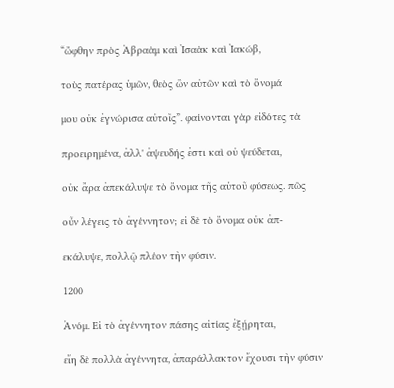“ὤφθην πρὸς Ἀβραὰμ καὶ Ἰσαὰκ καὶ Ἰακώβ,

τοὺς πατέρας ὑμῶν, θεὸς ὢν αὐτῶν καὶ τὸ ὄνομά

μου οὐκ ἐγνώρισα αὐτοῖς”. φαίνονται γὰρ εἰδότες τὰ

προειρημένα, ἀλλ' ἀψευδής ἐστι καὶ οὐ ψεύδεται,

οὐκ ἄρα ἀπεκάλυψε τὸ ὄνομα τῆς αὑτοῦ φύσεως. πῶς

οὖν λέγεις τὸ ἀγέννητον; εἰ δὲ τὸ ὄνομα οὐκ ἀπ-

εκάλυψε, πολλῷ πλέον τὴν φύσιν.

1200

Ἀνόμ. Εἰ τὸ ἀγέννητον πάσης αἰτίας ἐξῄρηται,

εἴη δὲ πολλὰ ἀγέννητα, ἀπαράλλακτον ἔχουσι τὴν φύσιν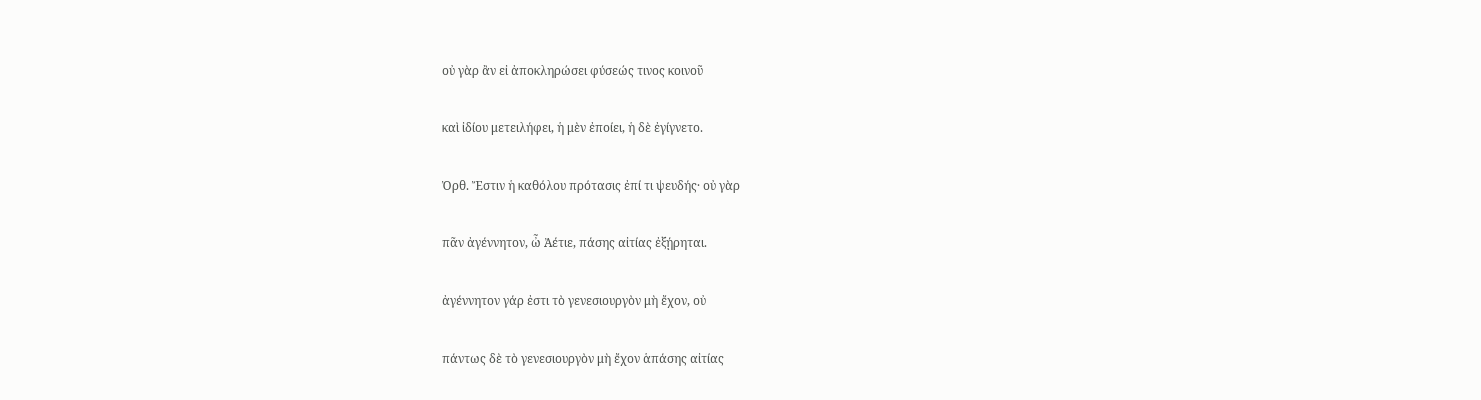οὐ γὰρ ἂν εἰ ἀποκληρώσει φύσεώς τινος κοινοῦ

καὶ ἰδίου μετειλήφει, ἡ μὲν ἐποίει, ἡ δὲ ἐγίγνετο.

Ὀρθ. Ἔστιν ἡ καθόλου πρότασις ἐπί τι ψευδής· οὐ γὰρ

πᾶν ἀγέννητον, ὦ Ἀέτιε, πάσης αἰτίας ἐξῄρηται.

ἀγέννητον γάρ ἐστι τὸ γενεσιουργὸν μὴ ἔχον, οὐ

πάντως δὲ τὸ γενεσιουργὸν μὴ ἔχον ἁπάσης αἰτίας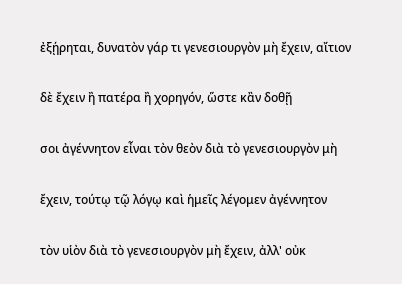ἐξῄρηται, δυνατὸν γάρ τι γενεσιουργὸν μὴ ἔχειν, αἴτιον

δὲ ἔχειν ἢ πατέρα ἢ χορηγόν, ὥστε κἂν δοθῇ

σοι ἀγέννητον εἶναι τὸν θεὸν διὰ τὸ γενεσιουργὸν μὴ

ἔχειν, τούτῳ τῷ λόγῳ καὶ ἡμεῖς λέγομεν ἀγέννητον

τὸν υἱὸν διὰ τὸ γενεσιουργὸν μὴ ἔχειν, ἀλλ' οὐκ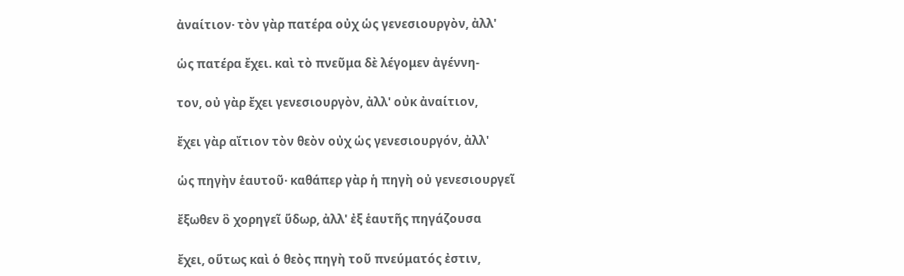ἀναίτιον· τὸν γὰρ πατέρα οὐχ ὡς γενεσιουργὸν, ἀλλ'

ὡς πατέρα ἔχει. καὶ τὸ πνεῦμα δὲ λέγομεν ἀγέννη-

τον, οὐ γὰρ ἔχει γενεσιουργὸν, ἀλλ' οὐκ ἀναίτιον,

ἔχει γὰρ αἴτιον τὸν θεὸν οὐχ ὡς γενεσιουργόν, ἀλλ'

ὡς πηγὴν ἑαυτοῦ· καθάπερ γὰρ ἡ πηγὴ οὐ γενεσιουργεῖ

ἔξωθεν ὃ χορηγεῖ ὕδωρ, ἀλλ' ἐξ ἑαυτῆς πηγάζουσα

ἔχει, οὕτως καὶ ὁ θεὸς πηγὴ τοῦ πνεύματός ἐστιν,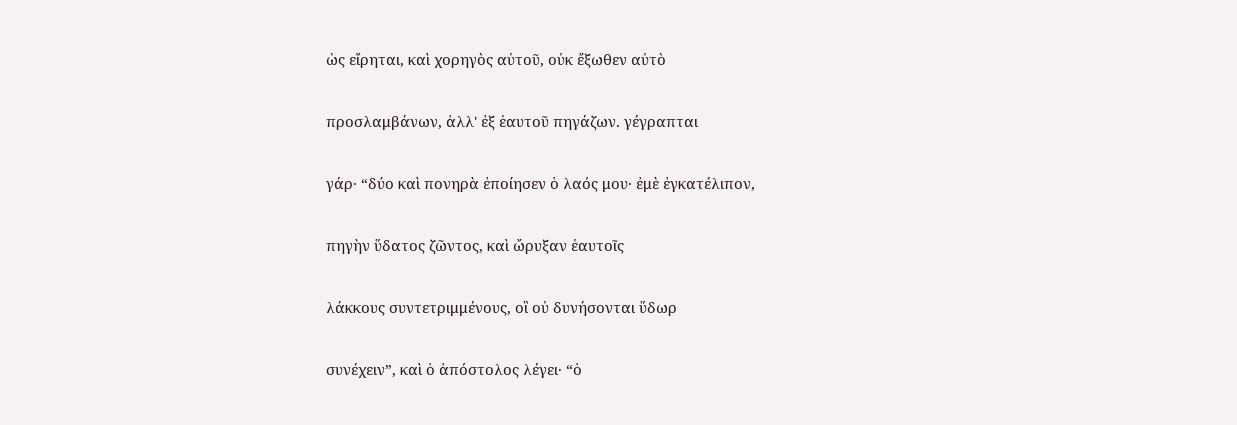ὡς εἴρηται, καὶ χορηγὸς αὐτοῦ, οὐκ ἔξωθεν αὐτὸ

προσλαμβάνων, ἀλλ' ἐξ ἑαυτοῦ πηγάζων. γέγραπται

γάρ· “δύο καὶ πονηρὰ ἐποίησεν ὁ λαός μου· ἐμὲ ἐγκατέλιπον,

πηγὴν ὕδατος ζῶντος, καὶ ὤρυξαν ἑαυτοῖς

λάκκους συντετριμμένους, οἳ οὐ δυνήσονται ὕδωρ

συνέχειν”, καὶ ὁ ἀπόστολος λέγει· “ὁ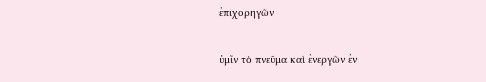ἐπιχορηγῶν

ὑμῖν τὸ πνεῦμα καὶ ἐνεργῶν ἐν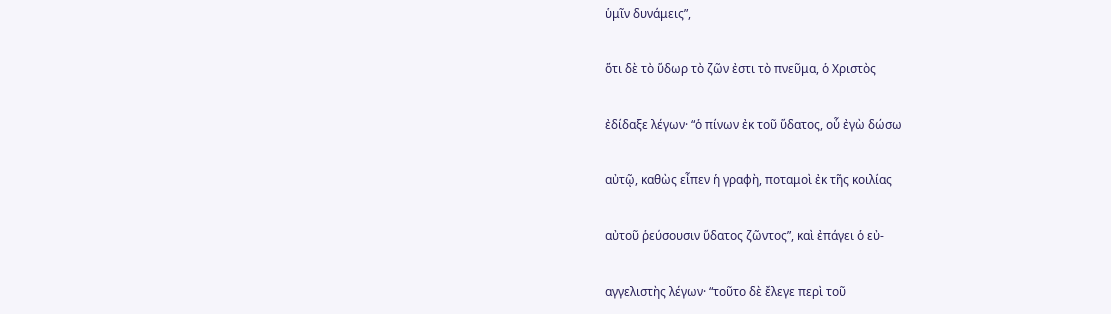ὑμῖν δυνάμεις”,

ὅτι δὲ τὸ ὕδωρ τὸ ζῶν ἐστι τὸ πνεῦμα, ὁ Χριστὸς

ἐδίδαξε λέγων· “ὁ πίνων ἐκ τοῦ ὕδατος, οὗ ἐγὼ δώσω

αὐτῷ, καθὼς εἶπεν ἡ γραφὴ, ποταμοὶ ἐκ τῆς κοιλίας

αὐτοῦ ῥεύσουσιν ὕδατος ζῶντος”, καὶ ἐπάγει ὁ εὐ-

αγγελιστὴς λέγων· “τοῦτο δὲ ἔλεγε περὶ τοῦ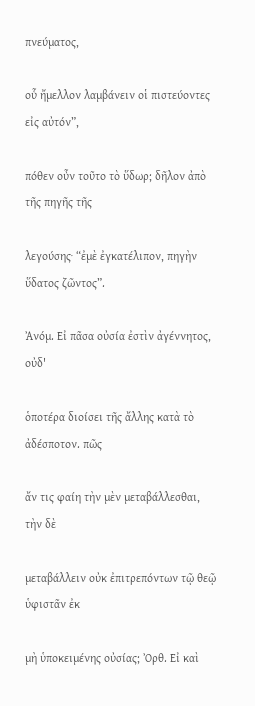πνεύματος,

οὗ ἤμελλον λαμβάνειν οἱ πιστεύοντες εἰς αὐτόν”,

πόθεν οὖν τοῦτο τὸ ὕδωρ; δῆλον ἀπὸ τῆς πηγῆς τῆς

λεγούσης· “ἐμὲ ἐγκατέλιπον, πηγὴν ὕδατος ζῶντος”.

Ἀνόμ. Εἰ πᾶσα οὐσία ἐστὶν ἀγέννητος, οὐδ'

ὁποτέρα διοίσει τῆς ἄλλης κατὰ τὸ ἀδέσποτον. πῶς

ἄν τις φαίη τὴν μὲν μεταβάλλεσθαι, τὴν δὲ

μεταβάλλειν οὐκ ἐπιτρεπόντων τῷ θεῷ ὑφιστᾶν ἐκ

μὴ ὑποκειμένης οὐσίας; Ὀρθ. Εἰ καὶ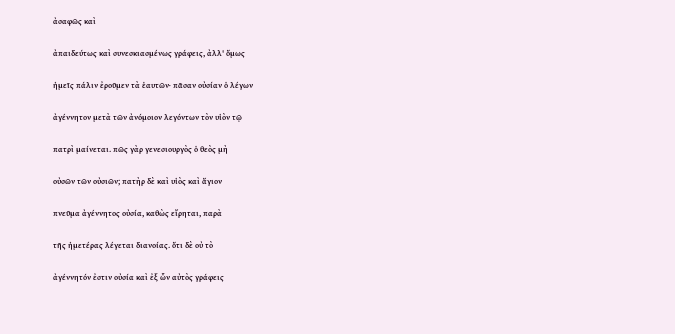ἀσαφῶς καὶ

ἀπαιδεύτως καὶ συνεσκιασμένως γράφεις, ἀλλ' ὅμως

ἡμεῖς πάλιν ἐροῦμεν τὰ ἑαυτῶν· πᾶσαν οὐσίαν ὁ λέγων

ἀγέννητον μετὰ τῶν ἀνόμοιον λεγόντων τὸν υἱὸν τῷ

πατρὶ μαίνεται. πῶς γὰρ γενεσιουργὸς ὁ θεὸς μὴ

οὐσῶν τῶν οὐσιῶν; πατὴρ δὲ καὶ υἱὸς καὶ ἅγιον

πνεῦμα ἀγέννητος οὐσία, καθὼς εἴρηται, παρὰ

τῆς ἡμετέρας λέγεται διανοίας. ὅτι δὲ οὐ τὸ

ἀγέννητόν ἐστιν οὐσία καὶ ἐξ ὧν αὐτὸς γράφεις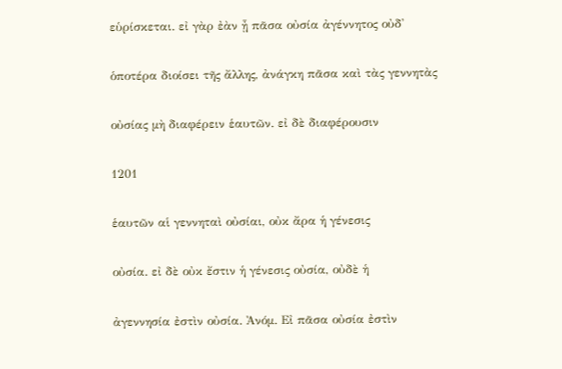εὑρίσκεται. εἰ γὰρ ἐὰν ᾖ πᾶσα οὐσία ἀγέννητος οὐδ'

ὁποτέρα διοίσει τῆς ἄλλης, ἀνάγκη πᾶσα καὶ τὰς γεννητὰς

οὐσίας μὴ διαφέρειν ἑαυτῶν. εἰ δὲ διαφέρουσιν

1201

ἑαυτῶν αἱ γεννηταὶ οὐσίαι, οὐκ ἄρα ἡ γένεσις

οὐσία. εἰ δὲ οὐκ ἔστιν ἡ γένεσις οὐσία, οὐδὲ ἡ

ἀγεννησία ἐστὶν οὐσία. Ἀνόμ. Εἰ πᾶσα οὐσία ἐστὶν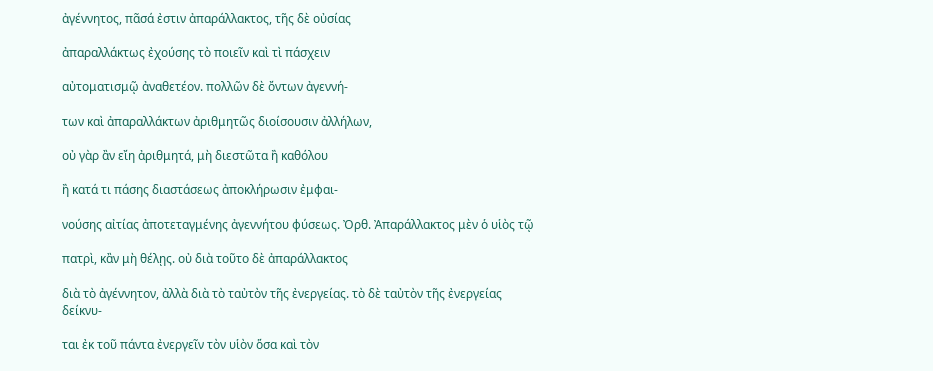ἀγέννητος, πᾶσά ἐστιν ἀπαράλλακτος, τῆς δὲ οὐσίας

ἀπαραλλάκτως ἐχούσης τὸ ποιεῖν καὶ τὶ πάσχειν

αὐτοματισμῷ ἀναθετέον. πολλῶν δὲ ὄντων ἀγεννή-

των καὶ ἀπαραλλάκτων ἀριθμητῶς διοίσουσιν ἀλλήλων,

οὐ γὰρ ἂν εἴη ἀριθμητά, μὴ διεστῶτα ἢ καθόλου

ἢ κατά τι πάσης διαστάσεως ἀποκλήρωσιν ἐμφαι-

νούσης αἰτίας ἀποτεταγμένης ἀγεννήτου φύσεως. Ὀρθ. Ἀπαράλλακτος μὲν ὁ υἱὸς τῷ

πατρὶ, κἂν μὴ θέλῃς. οὐ διὰ τοῦτο δὲ ἀπαράλλακτος

διὰ τὸ ἀγέννητον, ἀλλὰ διὰ τὸ ταὐτὸν τῆς ἐνεργείας. τὸ δὲ ταὐτὸν τῆς ἐνεργείας δείκνυ-

ται ἐκ τοῦ πάντα ἐνεργεῖν τὸν υἱὸν ὅσα καὶ τὸν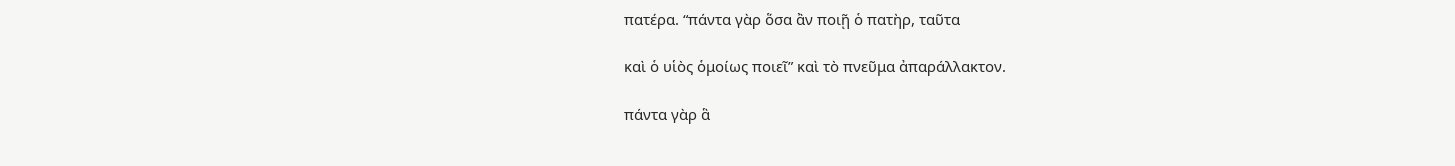πατέρα. “πάντα γὰρ ὅσα ἂν ποιῇ ὁ πατὴρ, ταῦτα

καὶ ὁ υἱὸς ὁμοίως ποιεῖ” καὶ τὸ πνεῦμα ἀπαράλλακτον.

πάντα γὰρ ἃ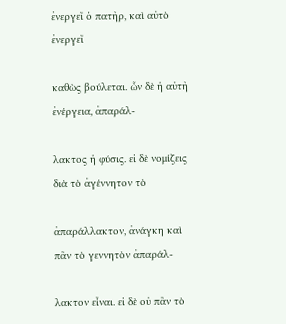ἐνεργεῖ ὁ πατὴρ, καὶ αὐτὸ ἐνεργεῖ

καθὼς βούλεται. ὧν δὲ ἡ αὐτὴ ἐνέργεια, ἀπαράλ-

λακτος ἡ φύσις. εἰ δὲ νομίζεις διὰ τὸ ἀγέννητον τὸ

ἀπαράλλακτον, ἀνάγκη καὶ πᾶν τὸ γεννητὸν ἀπαράλ-

λακτον εἶναι. εἰ δὲ οὐ πᾶν τὸ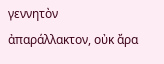γεννητὸν ἀπαράλλακτον, οὐκ ἄρα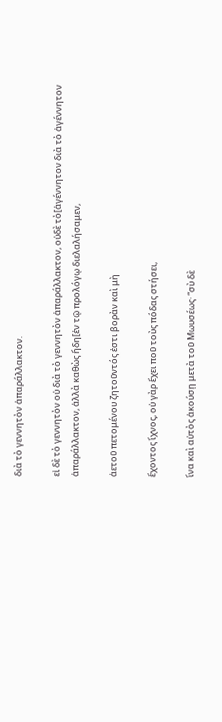διὰ τὸ γεννητὸν ἀπαράλλακτον.

εἰ δὲ τὸ γεννητὸν οὐ διὰ τὸ γεννητὸν ἀπαράλλακτον, οὐδὲ τὸ[ἀγέννητον διὰ τὸ ἀγέννητον ἀπαράλλακτον, ἀλλὰ καθὼς ἤδη[ἐν τῷ προλόγῳ διελαλήσαμεν,

ἀετοῦ πετομένου ζητοῦντός ἐστι βορὰν καὶ μὴ

ἔχοντος ἴχνος, οὐ γὰρ ἔχει ποῦ τοὺς πόδας στήσει,

ἵνα καὶ αὐτὸς ἀκούσῃ μετὰ τοῦ Μωυσέως· “σὺ δὲ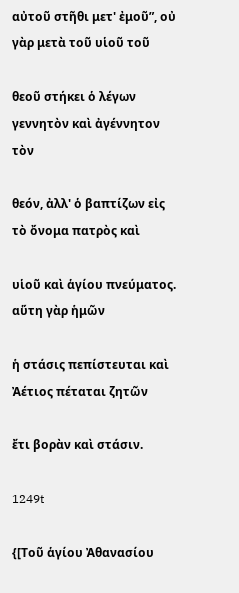αὐτοῦ στῆθι μετ' ἐμοῦ”, οὐ γὰρ μετὰ τοῦ υἱοῦ τοῦ

θεοῦ στήκει ὁ λέγων γεννητὸν καὶ ἀγέννητον τὸν

θεόν, ἀλλ' ὁ βαπτίζων εἰς τὸ ὄνομα πατρὸς καὶ

υἱοῦ καὶ ἁγίου πνεύματος. αὕτη γὰρ ἡμῶν

ἡ στάσις πεπίστευται καὶ Ἀέτιος πέταται ζητῶν

ἔτι βορὰν καὶ στάσιν.

1249t

{[Τοῦ ἁγίου Ἀθανασίου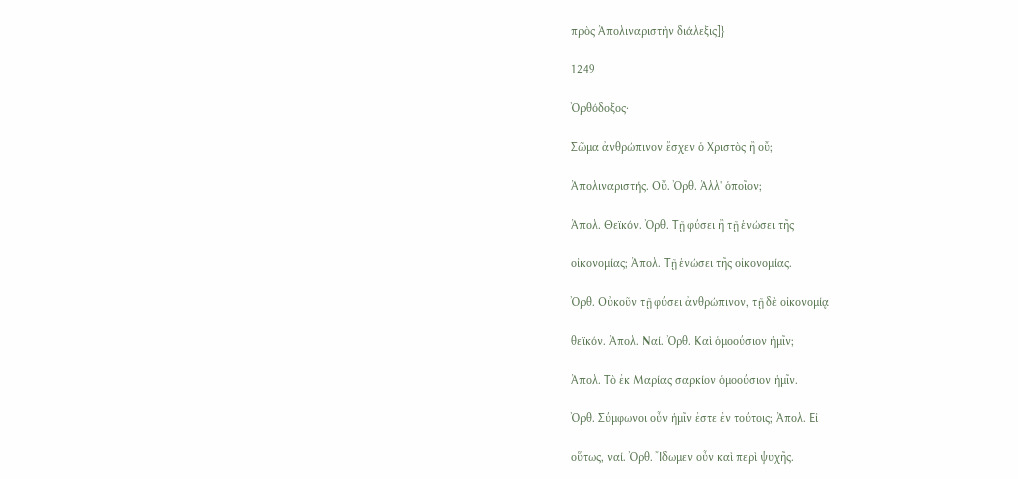πρὸς Ἀπολιναριστὴν διάλεξις]}

1249

Ὀρθόδοξος·

Σῶμα ἀνθρώπινον ἔσχεν ὁ Χριστὸς ἢ οὔ;

Ἀπολιναριστής. Οὔ. Ὀρθ. Ἀλλ' ὁποῖον;

Ἀπολ. Θεϊκόν. Ὀρθ. Τῇ φύσει ἢ τῇ ἑνώσει τῆς

οἰκονομίας; Ἀπολ. Τῇ ἑνώσει τῆς οἰκονομίας.

Ὀρθ. Οὐκοῦν τῇ φύσει ἀνθρώπινον, τῇ δὲ οἰκονομίᾳ

θεϊκόν. Ἀπολ. Ναί. Ὀρθ. Καὶ ὁμοούσιον ἡμῖν;

Ἀπολ. Τὸ ἐκ Μαρίας σαρκίον ὁμοούσιον ἡμῖν.

Ὀρθ. Σύμφωνοι οὖν ἡμῖν ἐστε ἐν τούτοις; Ἀπολ. Εἰ

οὕτως, ναί. Ὀρθ. Ἴδωμεν οὖν καὶ περὶ ψυχῆς.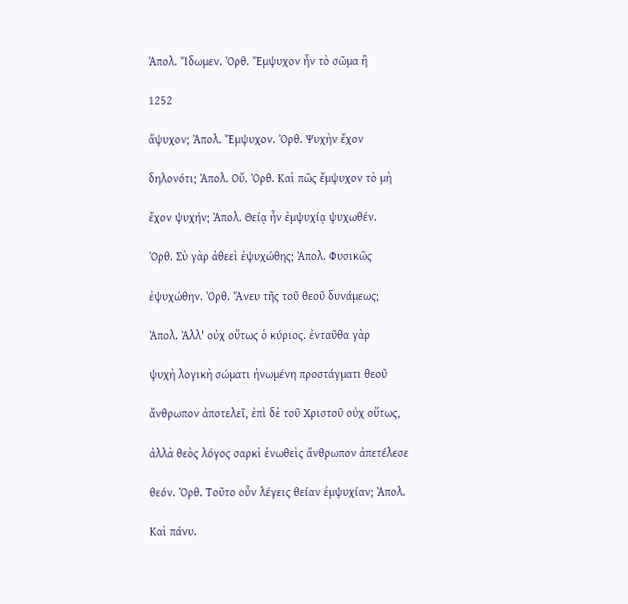Ἀπολ. Ἴδωμεν. Ὀρθ. Ἔμψυχον ἦν τὸ σῶμα ἢ

1252

ἄψυχον; Ἀπολ. Ἔμψυχον. Ὀρθ. Ψυχὴν ἔχον

δηλονότι; Ἀπολ. Οὔ. Ὀρθ. Καὶ πῶς ἔμψυχον τὸ μὴ

ἔχον ψυχήν; Ἀπολ. Θείᾳ ἦν ἐμψυχίᾳ ψυχωθέν.

Ὀρθ. Σὺ γὰρ ἀθεεὶ ἐψυχώθης; Ἀπολ. Φυσικῶς

ἐψυχώθην. Ὀρθ. Ἄνευ τῆς τοῦ θεοῦ δυνάμεως;

Ἀπολ. Ἀλλ' οὐχ οὕτως ὁ κύριος. ἐνταῦθα γὰρ

ψυχὴ λογικὴ σώματι ἡνωμένη προστάγματι θεοῦ

ἄνθρωπον ἀποτελεῖ, ἐπὶ δὲ τοῦ Χριστοῦ οὐχ οὕτως,

ἀλλὰ θεὸς λόγος σαρκὶ ἑνωθεὶς ἄνθρωπον ἀπετέλεσε

θεόν. Ὀρθ. Τοῦτο οὖν λέγεις θείαν ἐμψυχίαν; Ἀπολ.

Καὶ πάνυ.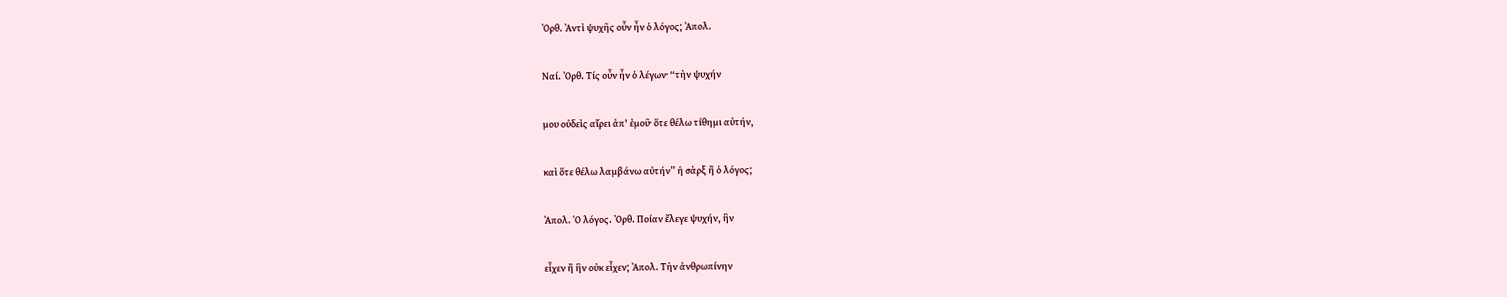Ὀρθ. Ἀντὶ ψυχῆς οὖν ἦν ὁ λόγος; Ἀπολ.

Ναί. Ὀρθ. Τίς οὖν ἦν ὁ λέγων· “τὴν ψυχήν

μου οὐδεὶς αἴρει ἀπ' ἐμοῦ· ὅτε θέλω τίθημι αὐτήν,

καὶ ὅτε θέλω λαμβάνω αὐτήν” ἡ σὰρξ ἢ ὁ λόγος;

Ἀπολ. Ὁ λόγος. Ὀρθ. Ποίαν ἔλεγε ψυχήν, ἣν

εἶχεν ἢ ἣν οὐκ εἶχεν; Ἀπολ. Τὴν ἀνθρωπίνην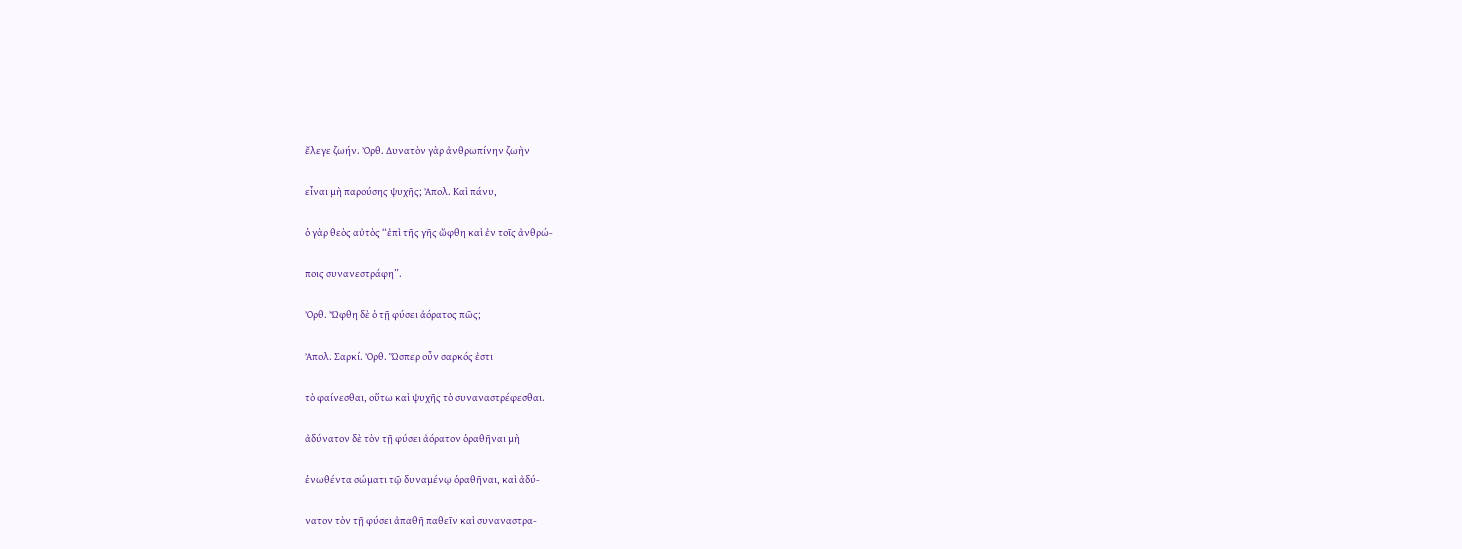ἔλεγε ζωήν. Ὀρθ. Δυνατὸν γὰρ ἀνθρωπίνην ζωὴν

εἶναι μὴ παρούσης ψυχῆς; Ἀπολ. Καὶ πάνυ,

ὁ γὰρ θεὸς αὐτὸς “ἐπὶ τῆς γῆς ὤφθη καὶ ἐν τοῖς ἀνθρώ-

ποις συνανεστράφη”.

Ὀρθ. Ὤφθη δὲ ὁ τῇ φύσει ἀόρατος πῶς;

Ἀπολ. Σαρκί. Ὀρθ. Ὥσπερ οὖν σαρκός ἐστι

τὸ φαίνεσθαι, οὕτω καὶ ψυχῆς τὸ συναναστρέφεσθαι.

ἀδύνατον δὲ τὸν τῇ φύσει ἀόρατον ὁραθῆναι μὴ

ἑνωθέντα σώματι τῷ δυναμένῳ ὁραθῆναι, καὶ ἀδύ-

νατον τὸν τῇ φύσει ἀπαθῆ παθεῖν καὶ συναναστρα-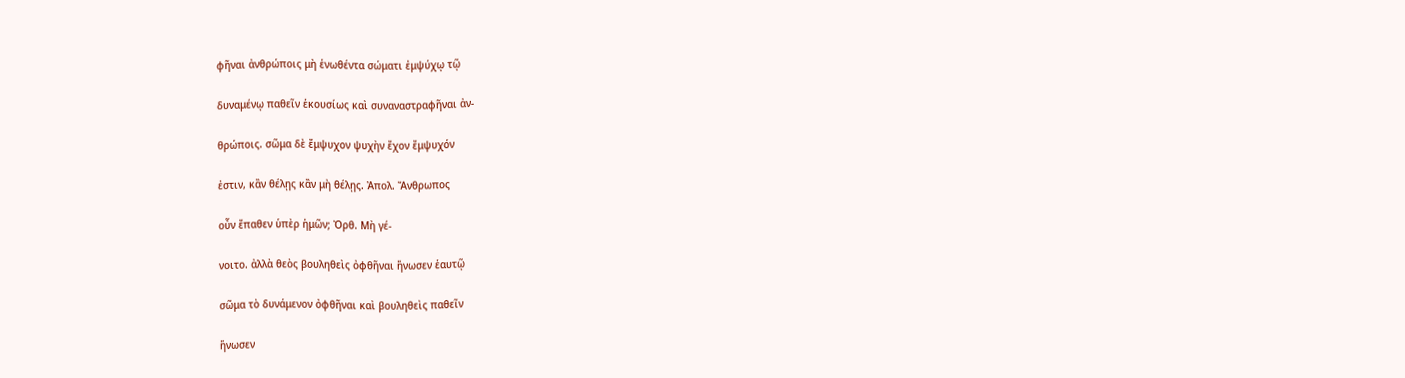φῆναι ἀνθρώποις μὴ ἑνωθέντα σώματι ἐμψύχῳ τῷ

δυναμένῳ παθεῖν ἑκουσίως καὶ συναναστραφῆναι ἀν-

θρώποις. σῶμα δὲ ἔμψυχον ψυχὴν ἔχον ἔμψυχόν

ἐστιν, κἂν θέλῃς κἂν μὴ θέλῃς. Ἀπολ. Ἄνθρωπος

οὖν ἔπαθεν ὑπὲρ ἡμῶν; Ὀρθ. Μὴ γέ-

νοιτο. ἀλλὰ θεὸς βουληθεὶς ὀφθῆναι ἥνωσεν ἑαυτῷ

σῶμα τὸ δυνάμενον ὀφθῆναι καὶ βουληθεὶς παθεῖν

ἥνωσεν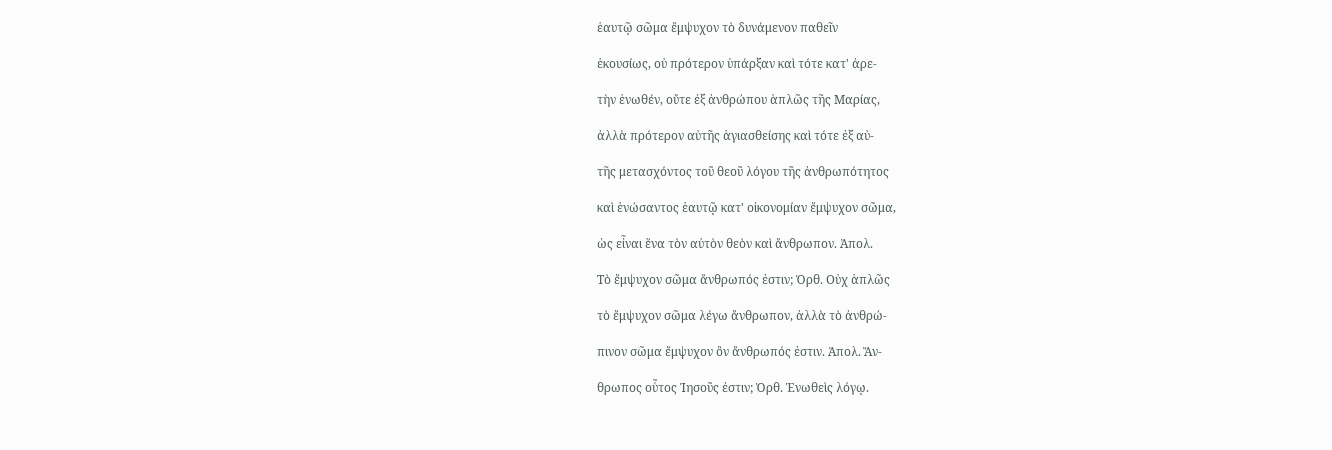ἑαυτῷ σῶμα ἔμψυχον τὸ δυνάμενον παθεῖν

ἑκουσίως, οὐ πρότερον ὑπάρξαν καὶ τότε κατ' ἀρε-

τὴν ἑνωθέν, οὔτε ἐξ ἀνθρώπου ἁπλῶς τῆς Μαρίας,

ἀλλὰ πρότερον αὐτῆς ἁγιασθείσης καὶ τότε ἐξ αὐ-

τῆς μετασχόντος τοῦ θεοῦ λόγου τῆς ἀνθρωπότητος

καὶ ἑνώσαντος ἑαυτῷ κατ' οἰκονομίαν ἔμψυχον σῶμα,

ὡς εἶναι ἕνα τὸν αὐτὸν θεὸν καὶ ἄνθρωπον. Ἀπολ.

Τὸ ἔμψυχον σῶμα ἄνθρωπός ἐστιν; Ὀρθ. Οὐχ ἁπλῶς

τὸ ἔμψυχον σῶμα λέγω ἄνθρωπον, ἀλλὰ τὸ ἀνθρώ-

πινον σῶμα ἔμψυχον ὂν ἄνθρωπός ἐστιν. Ἀπολ. Ἄν-

θρωπος οὗτος Ἰησοῦς ἐστιν; Ὀρθ. Ἑνωθεὶς λόγῳ.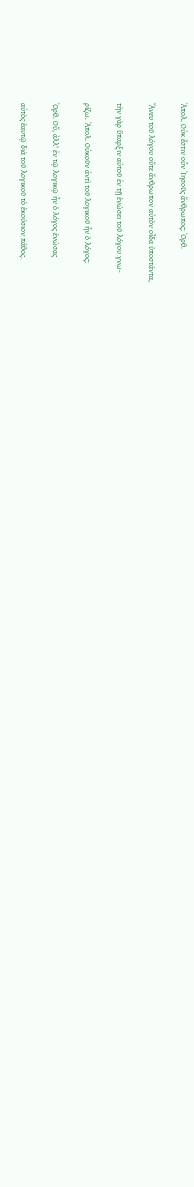Ἀπολ. Οὐκ ἔστιν οὖν Ἰησοῦς ἄνθρωπος; Ὀρθ.

Ἄνευ τοῦ λόγου οὔτε ἄνθρωπον αὐτὸν οἶδα ὑποστάντα,

τὴν γὰρ ὕπαρξιν αὐτοῦ ἐν τῇ ἑνώσει τοῦ λόγου γνω-

ρίζω. Ἀπολ. Οὐκοῦν ἀντὶ τοῦ λογικοῦ ἦν ὁ λόγος;

Ὀρθ. Οὔ, ἀλλ' ἐν τῷ λογικῷ ἦν ὁ λόγος ἑνώσας

αὐτὸς ἑαυτῷ διὰ τοῦ λογικοῦ τὸ ἑκούσιον πάθος.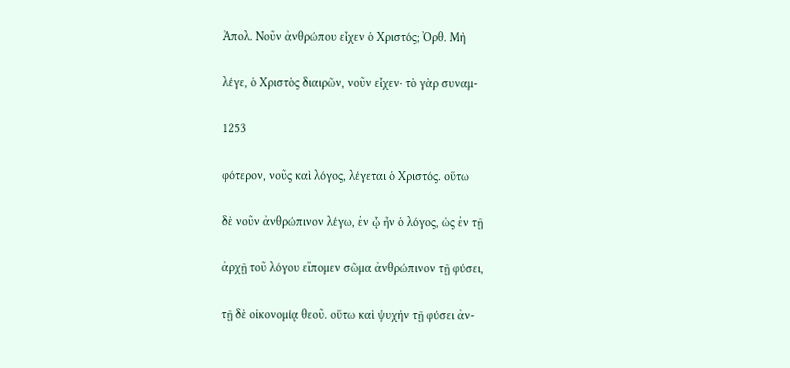Ἀπολ. Νοῦν ἀνθρώπου εἶχεν ὁ Χριστός; Ὀρθ. Μὴ

λέγε, ὁ Χριστὸς διαιρῶν, νοῦν εἶχεν· τὸ γὰρ συναμ-

1253

φότερον, νοῦς καὶ λόγος, λέγεται ὁ Χριστός. οὕτω

δὲ νοῦν ἀνθρώπινον λέγω, ἐν ᾧ ἦν ὁ λόγος, ὡς ἐν τῇ

ἀρχῇ τοῦ λόγου εἴπομεν σῶμα ἀνθρώπινον τῇ φύσει,

τῇ δὲ οἰκονομίᾳ θεοῦ. οὕτω καὶ ψυχὴν τῇ φύσει ἀν-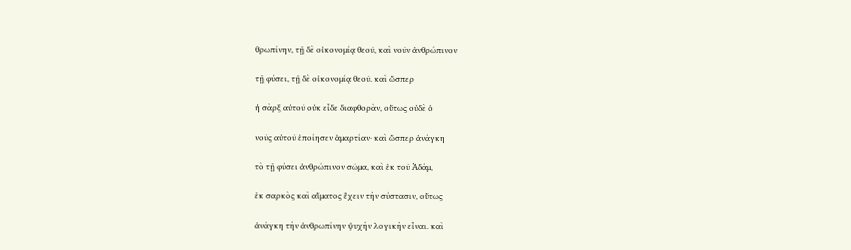θρωπίνην, τῇ δὲ οἰκονομίᾳ θεοῦ, καὶ νοῦν ἀνθρώπινον

τῇ φύσει, τῇ δὲ οἰκονομίᾳ θεοῦ. καὶ ὥσπερ

ἡ σὰρξ αὐτοῦ οὐκ εἶδε διαφθορὰν, οὕτως οὐδὲ ὁ

νοῦς αὐτοῦ ἐποίησεν ἁμαρτίαν· καὶ ὥσπερ ἀνάγκη

τὸ τῇ φύσει ἀνθρώπινον σῶμα, καὶ ἐκ τοῦ Ἀδάμ,

ἐκ σαρκὸς καὶ αἵματος ἔχειν τὴν σύστασιν, οὕτως

ἀνάγκη τὴν ἀνθρωπίνην ψυχὴν λογικὴν εἶναι. καὶ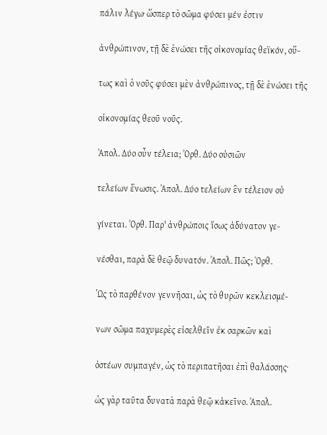πάλιν λέγω· ὥσπερ τὸ σῶμα φύσει μέν ἐστιν

ἀνθρώπινον, τῇ δὲ ἑνώσει τῆς οἰκονομίας θεϊκόν, οὕ-

τως καὶ ὁ νοῦς φύσει μὲν ἀνθρώπινος, τῇ δὲ ἑνώσει τῆς

οἰκονομίας θεοῦ νοῦς.

Ἀπολ. Δύο οὖν τέλεια; Ὀρθ. Δύο οὐσιῶν

τελείων ἕνωσις. Ἀπολ. Δύο τελείων ἓν τέλειον οὐ

γίνεται. Ὀρθ. Παρ' ἀνθρώποις ἴσως ἀδύνατον γε-

νέσθαι, παρὰ δὲ θεῷ δυνατόν. Ἀπολ. Πῶς; Ὀρθ.

Ὡς τὸ παρθένον γεννῆσαι, ὡς τὸ θυρῶν κεκλεισμέ-

νων σῶμα παχυμερὲς εἰσελθεῖν ἐκ σαρκῶν καὶ

ὀστέων συμπαγέν, ὡς τὸ περιπατῆσαι ἐπὶ θαλάσσης·

ὡς γὰρ ταῦτα δυνατὰ παρὰ θεῷ κἀκεῖνο. Ἀπολ.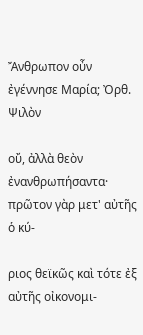Ἄνθρωπον οὖν ἐγέννησε Μαρία; Ὀρθ. Ψιλὸν

οὔ, ἀλλὰ θεὸν ἐνανθρωπήσαντα· πρῶτον γὰρ μετ' αὐτῆς ὁ κύ-

ριος θεϊκῶς καὶ τότε ἐξ αὐτῆς οἰκονομι-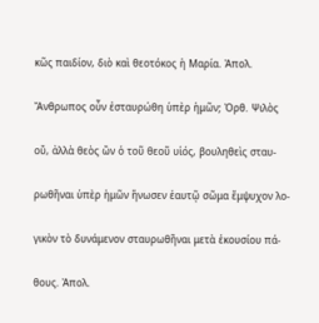κῶς παιδίον, διὸ καὶ θεοτόκος ἡ Μαρία. Ἀπολ.

Ἄνθρωπος οὖν ἐσταυρώθη ὑπὲρ ἡμῶν; Ὀρθ. Ψιλὸς

οὔ, ἀλλὰ θεὸς ὢν ὁ τοῦ θεοῦ υἱός, βουληθεὶς σταυ-

ρωθῆναι ὑπὲρ ἡμῶν ἥνωσεν ἑαυτῷ σῶμα ἔμψυχον λο-

γικὸν τὸ δυνάμενον σταυρωθῆναι μετὰ ἑκουσίου πά-

θους. Ἀπολ.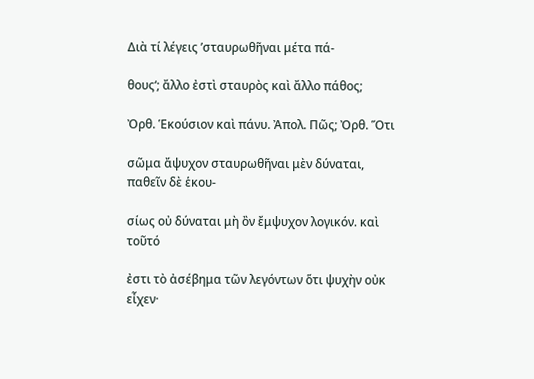Διὰ τί λέγεις ’σταυρωθῆναι μέτα πά-

θους‘; ἄλλο ἐστὶ σταυρὸς καὶ ἄλλο πάθος;

Ὀρθ. Ἑκούσιον καὶ πάνυ. Ἀπολ. Πῶς; Ὀρθ. Ὅτι

σῶμα ἄψυχον σταυρωθῆναι μὲν δύναται, παθεῖν δὲ ἑκου-

σίως οὐ δύναται μὴ ὂν ἔμψυχον λογικόν. καὶ τοῦτό

ἐστι τὸ ἀσέβημα τῶν λεγόντων ὅτι ψυχὴν οὐκ εἶχεν·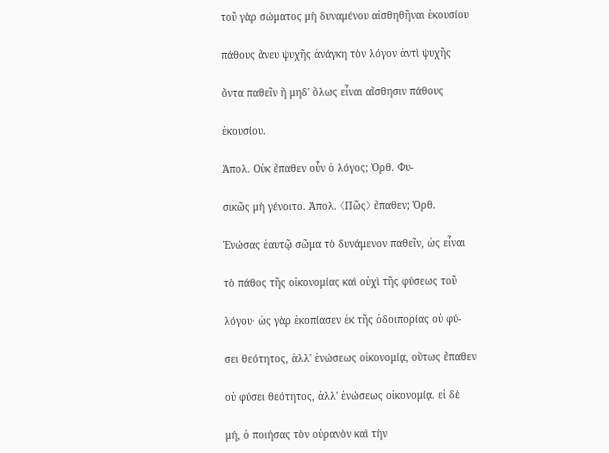τοῦ γὰρ σώματος μὴ δυναμένου αἰσθηθῆναι ἑκουσίου

πάθους ἄνευ ψυχῆς ἀνάγκη τὸν λόγον ἀντὶ ψυχῆς

ὄντα παθεῖν ἢ μηδ' ὅλως εἶναι αἴσθησιν πάθους

ἑκουσίου.

Ἀπολ. Οὐκ ἔπαθεν οὖν ὁ λόγος; Ὀρθ. Φυ-

σικῶς μὴ γένοιτο. Ἀπολ. 〈Πῶς〉 ἔπαθεν; Ὀρθ.

Ἑνώσας ἑαυτῷ σῶμα τὸ δυνάμενον παθεῖν, ὡς εἶναι

τὸ πάθος τῆς οἰκονομίας καὶ οὐχὶ τῆς φύσεως τοῦ

λόγου· ὡς γὰρ ἐκοπίασεν ἐκ τῆς ὁδοιπορίας οὐ φύ-

σει θεότητος, ἀλλ' ἑνώσεως οἰκονομίᾳ, οὕτως ἔπαθεν

οὐ φύσει θεότητος, ἀλλ' ἑνώσεως οἰκονομίᾳ. εἰ δὲ

μή, ὁ ποιήσας τὸν οὐρανὸν καὶ τὴν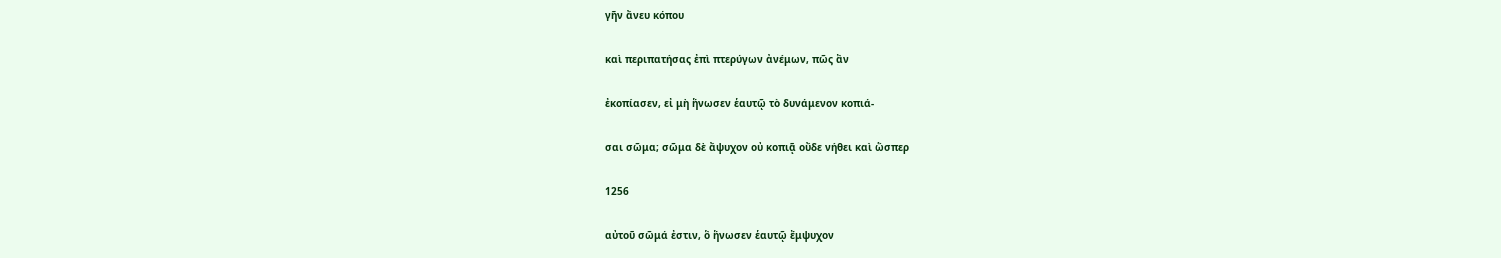γῆν ἄνευ κόπου

καὶ περιπατήσας ἐπὶ πτερύγων ἀνέμων, πῶς ἂν

ἐκοπίασεν, εἰ μὴ ἥνωσεν ἑαυτῷ τὸ δυνάμενον κοπιά-

σαι σῶμα; σῶμα δὲ ἄψυχον οὐ κοπιᾷ οὔδε νήθει καὶ ὥσπερ

1256

αὐτοῦ σῶμά ἐστιν, ὃ ἥνωσεν ἑαυτῷ ἔμψυχον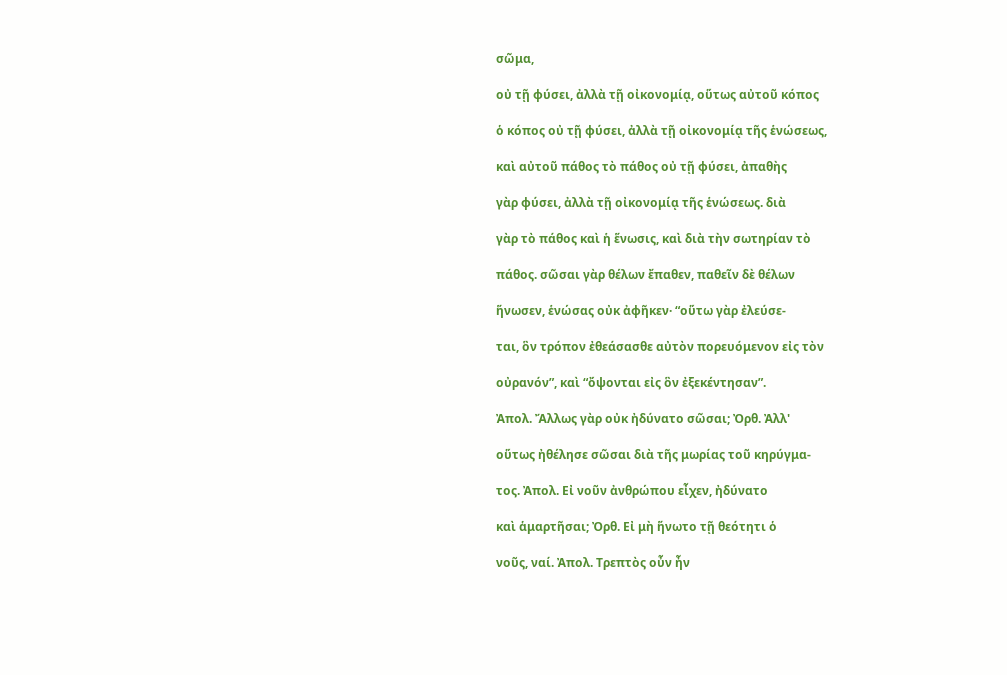σῶμα,

οὐ τῇ φύσει, ἀλλὰ τῇ οἰκονομίᾳ, οὕτως αὐτοῦ κόπος

ὁ κόπος οὐ τῇ φύσει, ἀλλὰ τῇ οἰκονομίᾳ τῆς ἑνώσεως,

καὶ αὐτοῦ πάθος τὸ πάθος οὐ τῇ φύσει, ἀπαθὴς

γὰρ φύσει, ἀλλὰ τῇ οἰκονομίᾳ τῆς ἑνώσεως. διὰ

γὰρ τὸ πάθος καὶ ἡ ἕνωσις, καὶ διὰ τὴν σωτηρίαν τὸ

πάθος. σῶσαι γὰρ θέλων ἔπαθεν, παθεῖν δὲ θέλων

ἥνωσεν, ἑνώσας οὐκ ἀφῆκεν· “οὕτω γὰρ ἐλεύσε-

ται, ὃν τρόπον ἐθεάσασθε αὐτὸν πορευόμενον εἰς τὸν

οὐρανόν”, καὶ “ὄψονται εἰς ὃν ἐξεκέντησαν”.

Ἀπολ. Ἄλλως γὰρ οὐκ ἠδύνατο σῶσαι; Ὀρθ. Ἀλλ'

οὕτως ἠθέλησε σῶσαι διὰ τῆς μωρίας τοῦ κηρύγμα-

τος. Ἀπολ. Εἰ νοῦν ἀνθρώπου εἶχεν, ἠδύνατο

καὶ ἁμαρτῆσαι; Ὀρθ. Εἰ μὴ ἥνωτο τῇ θεότητι ὁ

νοῦς, ναί. Ἀπολ. Τρεπτὸς οὖν ἦν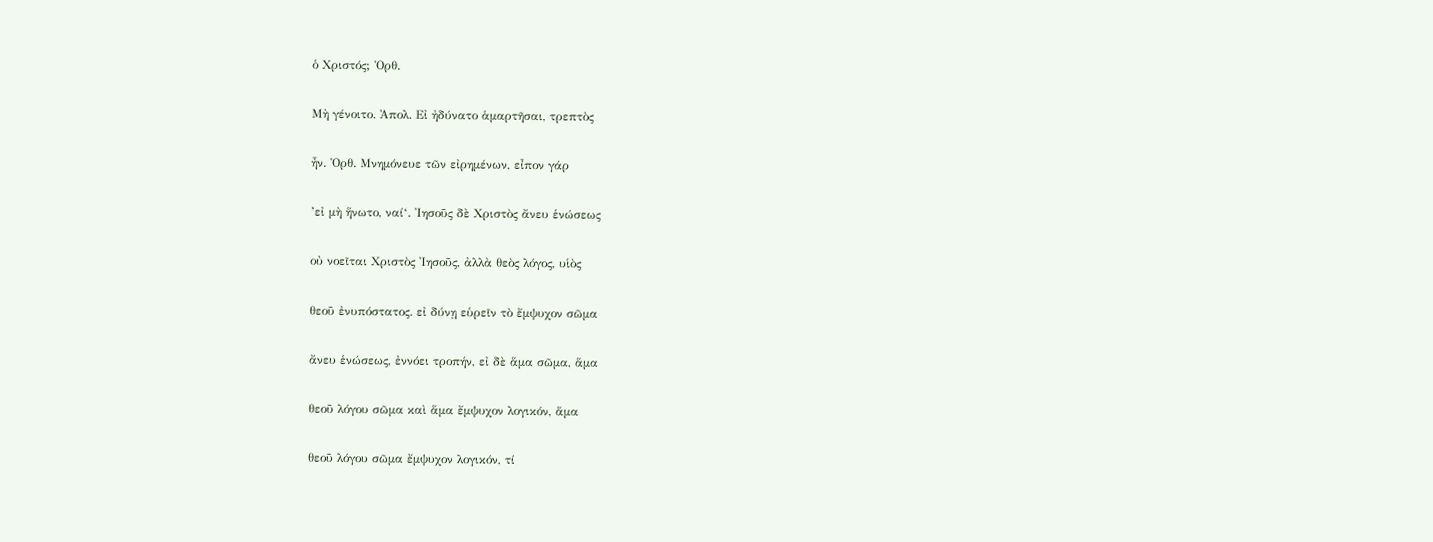ὁ Χριστός; Ὀρθ.

Μὴ γένοιτο. Ἀπολ. Εἰ ἠδύνατο ἁμαρτῆσαι, τρεπτὸς

ἦν. Ὀρθ. Μνημόνευε τῶν εἰρημένων, εἶπον γάρ

’εἰ μὴ ἥνωτο, ναί‘. Ἰησοῦς δὲ Χριστὸς ἄνευ ἑνώσεως

οὐ νοεῖται Χριστὸς Ἰησοῦς, ἀλλὰ θεὸς λόγος, υἱὸς

θεοῦ ἐνυπόστατος. εἰ δύνῃ εὑρεῖν τὸ ἔμψυχον σῶμα

ἄνευ ἑνώσεως, ἐννόει τροπήν, εἰ δὲ ἅμα σῶμα, ἅμα

θεοῦ λόγου σῶμα καὶ ἅμα ἔμψυχον λογικόν, ἅμα

θεοῦ λόγου σῶμα ἔμψυχον λογικόν, τί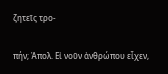ζητεῖς τρο-

πήν; Ἀπολ. Εἰ νοῦν ἀνθρώπου εἶχεν,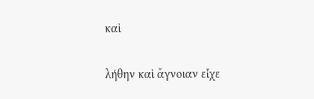καὶ

λήθην καὶ ἄγνοιαν εἶχε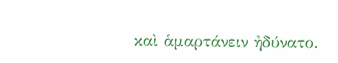καὶ ἁμαρτάνειν ἠδύνατο.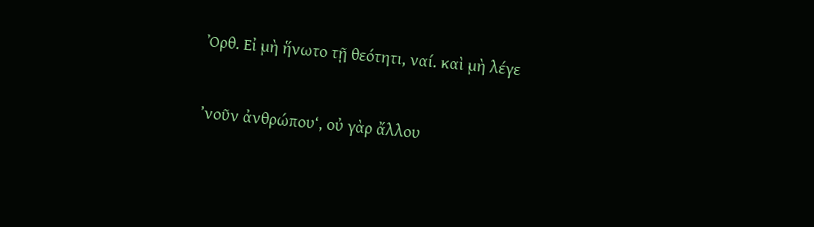Ὀρθ. Εἰ μὴ ἥνωτο τῇ θεότητι, ναί. καὶ μὴ λέγε

’νοῦν ἀνθρώπου‘, οὐ γὰρ ἄλλου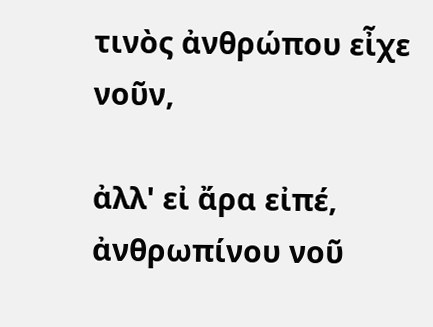τινὸς ἀνθρώπου εἶχε νοῦν,

ἀλλ' εἰ ἄρα εἰπέ, ἀνθρωπίνου νοῦ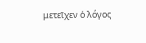μετεῖχεν ὁ λόγος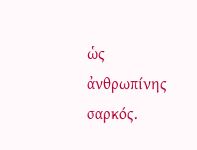ὡς ἀνθρωπίνης σαρκός.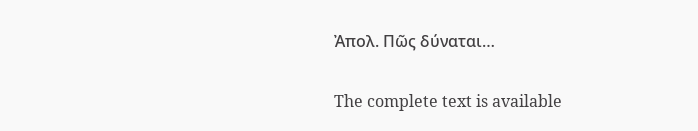Ἀπολ. Πῶς δύναται…

The complete text is available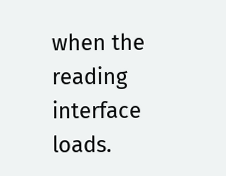when the reading interface loads.